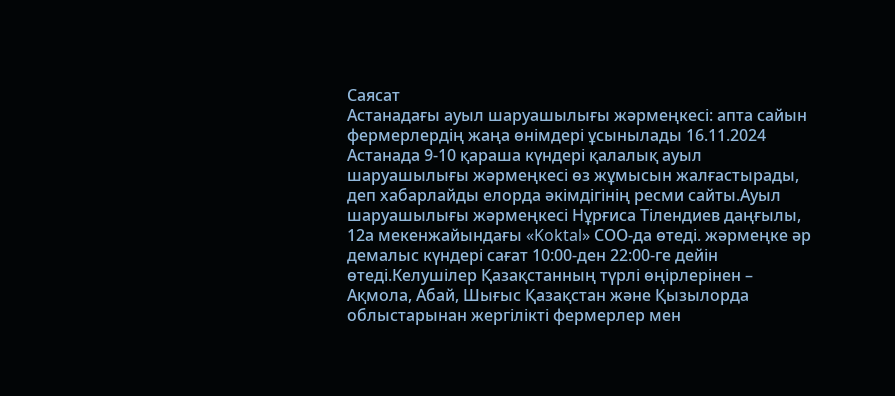Саясат
Астанадағы ауыл шаруашылығы жәрмеңкесі: апта сайын фермерлердің жаңа өнімдері ұсынылады 16.11.2024
Астанада 9-10 қараша күндері қалалық ауыл шаруашылығы жәрмеңкесі өз жұмысын жалғастырады, деп хабарлайды елорда әкімдігінің ресми сайты.Ауыл шаруашылығы жәрмеңкесі Нұрғиса Тілендиев даңғылы, 12а мекенжайындағы «Koktal» СОО-да өтеді. жәрмеңке әр демалыс күндері сағат 10:00-ден 22:00-ге дейін өтеді.Келушілер Қазақстанның түрлі өңірлерінен – Ақмола, Абай, Шығыс Қазақстан және Қызылорда облыстарынан жергілікті фермерлер мен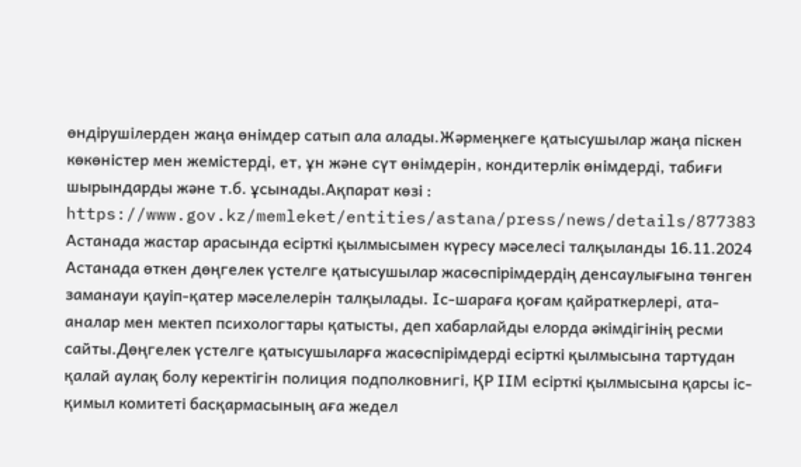өндірушілерден жаңа өнімдер сатып ала алады.Жәрмеңкеге қатысушылар жаңа піскен көкөністер мен жемістерді, ет, ұн және сүт өнімдерін, кондитерлік өнімдерді, табиғи шырындарды және т.б. ұсынады.Ақпарат көзі : https://www.gov.kz/memleket/entities/astana/press/news/details/877383
Астанада жастар арасында есірткі қылмысымен күресу мәселесі талқыланды 16.11.2024
Астанада өткен дөңгелек үстелге қатысушылар жасөспірімдердің денсаулығына төнген заманауи қауіп-қатер мәселелерін талқылады. Іс-шараға қоғам қайраткерлері, ата-аналар мен мектеп психологтары қатысты, деп хабарлайды елорда әкімдігінің ресми сайты.Дөңгелек үстелге қатысушыларға жасөспірімдерді есірткі қылмысына тартудан қалай аулақ болу керектігін полиция подполковнигі, ҚР ІІМ есірткі қылмысына қарсы іс-қимыл комитеті басқармасының аға жедел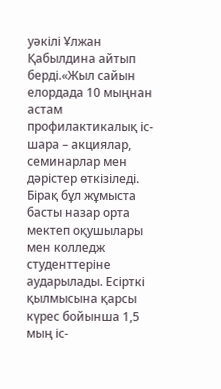уәкілі Ұлжан Қабылдина айтып берді.«Жыл сайын елордада 10 мыңнан астам профилактикалық іс-шара – акциялар, семинарлар мен дәрістер өткізіледі. Бірақ бұл жұмыста басты назар орта мектеп оқушылары мен колледж студенттеріне аударылады. Есірткі қылмысына қарсы күрес бойынша 1,5 мың іс-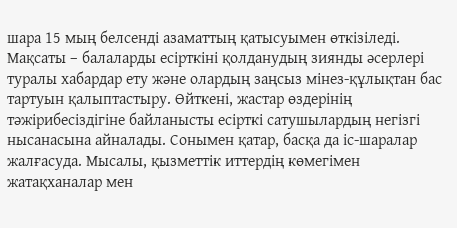шара 15 мың белсенді азаматтың қатысуымен өткізіледі. Мақсаты – балаларды есірткіні қолданудың зиянды әсерлері туралы хабардар ету және олардың заңсыз мінез-құлықтан бас тартуын қалыптастыру. Өйткені, жастар өздерінің тәжірибесіздігіне байланысты есірткі сатушылардың негізгі нысанасына айналады. Сонымен қатар, басқа да іс-шаралар жалғасуда. Мысалы, қызметтік иттердің көмегімен жатақханалар мен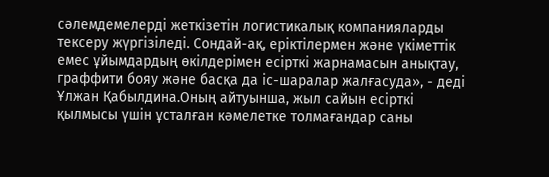сәлемдемелерді жеткізетін логистикалық компанияларды тексеру жүргізіледі. Сондай-ақ, еріктілермен және үкіметтік емес ұйымдардың өкілдерімен есірткі жарнамасын анықтау, граффити бояу және басқа да іс-шаралар жалғасуда», - деді Ұлжан Қабылдина.Оның айтуынша, жыл сайын есірткі қылмысы үшін ұсталған кәмелетке толмағандар саны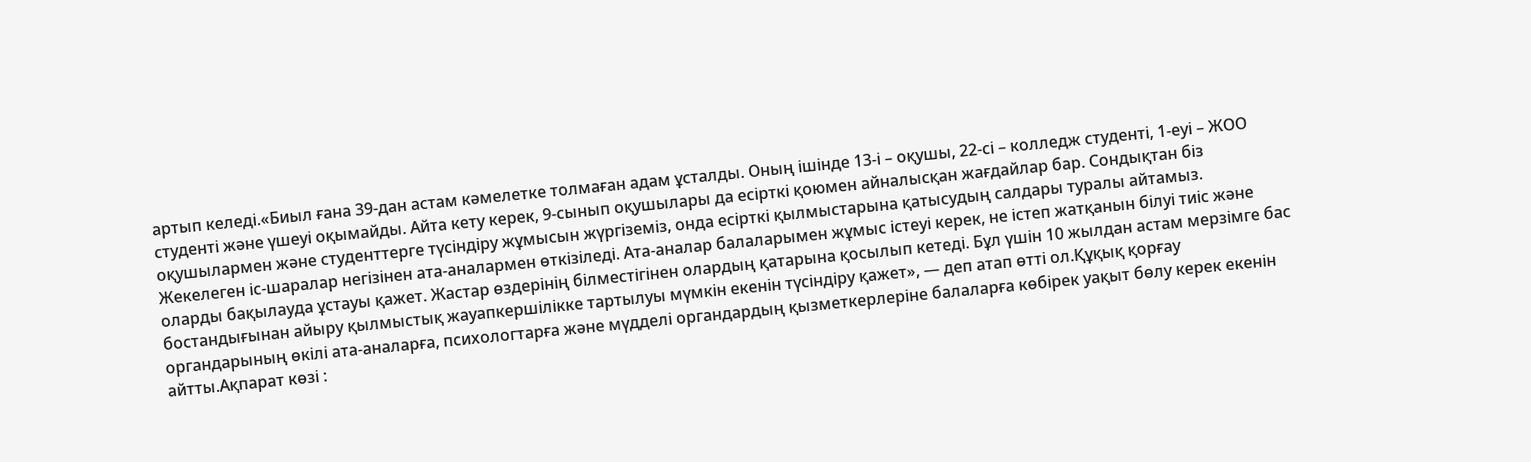артып келеді.«Биыл ғана 39-дан астам кәмелетке толмаған адам ұсталды. Оның ішінде 13-і – оқушы, 22-сі – колледж студенті, 1-еуі – ЖОО студенті және үшеуі оқымайды. Айта кету керек, 9-сынып оқушылары да есірткі қоюмен айналысқан жағдайлар бар. Сондықтан біз оқушылармен және студенттерге түсіндіру жұмысын жүргіземіз, онда есірткі қылмыстарына қатысудың салдары туралы айтамыз. Жекелеген іс-шаралар негізінен ата-аналармен өткізіледі. Ата-аналар балаларымен жұмыс істеуі керек, не істеп жатқанын білуі тиіс және оларды бақылауда ұстауы қажет. Жастар өздерінің білместігінен олардың қатарына қосылып кетеді. Бұл үшін 10 жылдан астам мерзімге бас бостандығынан айыру қылмыстық жауапкершілікке тартылуы мүмкін екенін түсіндіру қажет», — деп атап өтті ол.Құқық қорғау органдарының өкілі ата-аналарға, психологтарға және мүдделі органдардың қызметкерлеріне балаларға көбірек уақыт бөлу керек екенін айтты.Ақпарат көзі :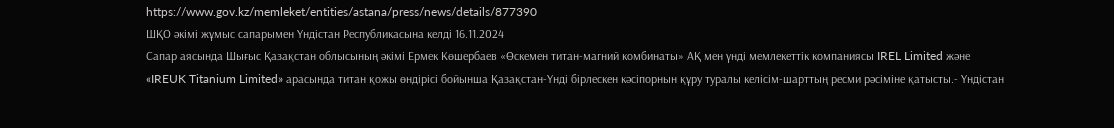https://www.gov.kz/memleket/entities/astana/press/news/details/877390
ШҚО әкімі жұмыс сапарымен Үндістан Республикасына келді 16.11.2024
Сапар аясында Шығыс Қазақстан облысының әкімі Ермек Көшербаев «Өскемен титан-магний комбинаты» АҚ мен үнді мемлекеттік компаниясы IREL Limited және «IREUK Titanium Limited» арасында титан қожы өндірісі бойынша Қазақстан-Үнді бірлескен кәсіпорнын құру туралы келісім-шарттың ресми рәсіміне қатысты.- Үндістан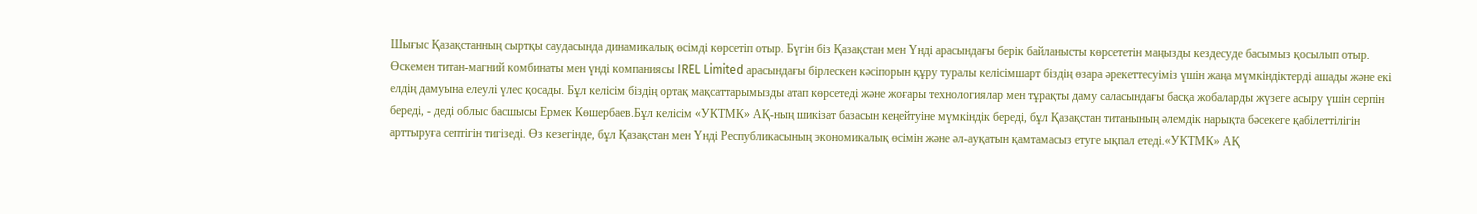Шығыс Қазақстанның сыртқы саудасында динамикалық өсімді көрсетіп отыр. Бүгін біз Қазақстан мен Үнді арасындағы берік байланысты көрсететін маңызды кездесуде басымыз қосылып отыр. Өскемен титан-магний комбинаты мен үнді компаниясы IREL Limited арасындағы бірлескен кәсіпорын құру туралы келісімшарт біздің өзара әрекеттесуіміз үшін жаңа мүмкіндіктерді ашады және екі елдің дамуына елеулі үлес қосады. Бұл келісім біздің ортақ мақсаттарымызды атап көрсетеді және жоғары технологиялар мен тұрақты даму саласындағы басқа жобаларды жүзеге асыру үшін серпін береді, - деді облыс басшысы Ермек Көшербаев.Бұл келісім «УКТМК» АҚ-ның шикізат базасын кеңейтуіне мүмкіндік береді, бұл Қазақстан титанының әлемдік нарықта бәсекеге қабілеттілігін арттыруға септігін тигізеді. Өз кезегінде, бұл Қазақстан мен Үнді Республикасының экономикалық өсімін және әл-ауқатын қамтамасыз етуге ықпал етеді.«УКТМК» АҚ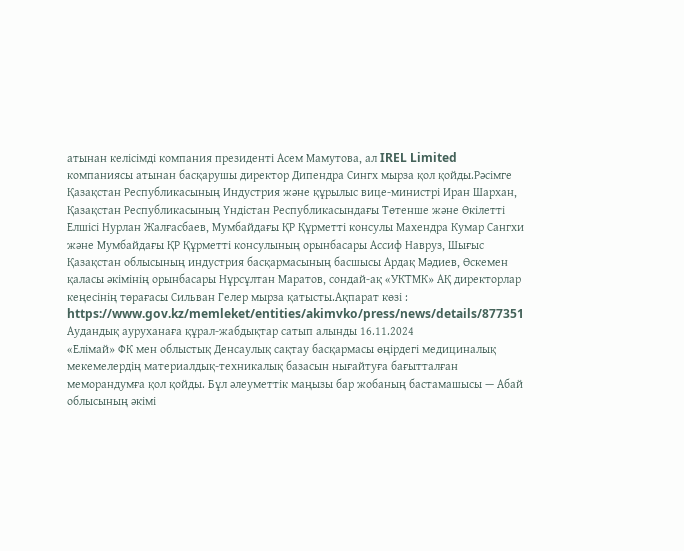атынан келісімді компания президенті Асем Мамутова, ал IREL Limited компаниясы атынан басқарушы директор Дипендра Сингх мырза қол қойды.Рәсімге Қазақстан Республикасының Индустрия және құрылыс вице-министрі Иран Шархан, Қазақстан Республикасының Үндістан Республикасындағы Төтенше және Өкілетті Елшісі Нурлан Жалғасбаев, Мумбайдағы ҚР Құрметті консулы Махендра Кумар Сангхи және Мумбайдағы ҚР Құрметті консулының орынбасары Ассиф Навруз, Шығыс Қазақстан облысының индустрия басқармасының басшысы Ардақ Мәдиев, Өскемен қаласы әкімінің орынбасары Нұрсұлтан Маратов, сондай-ақ «УКТМК» АҚ директорлар кеңесінің төрағасы Сильван Гелер мырза қатысты.Ақпарат көзі : https://www.gov.kz/memleket/entities/akimvko/press/news/details/877351
Аудандық ауруханаға құрал-жабдықтар сатып алынды 16.11.2024
«Елімай» ФК мен облыстық Денсаулық сақтау басқармасы өңірдегі медициналық мекемелердің материалдық-техникалық базасын нығайтуға бағытталған меморандумға қол қойды. Бұл әлеуметтік маңызы бар жобаның бастамашысы — Абай облысының әкімі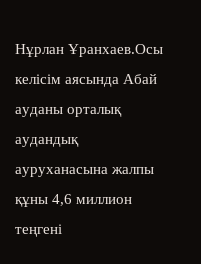Нұрлан Ұранхаев.Осы келісім аясында Абай ауданы орталық аудандық ауруханасына жалпы құны 4,6 миллион теңгені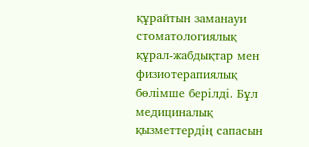құрайтын заманауи стоматологиялық құрал-жабдықтар мен физиотерапиялық бөлімше берілді. Бұл медициналық қызметтердің сапасын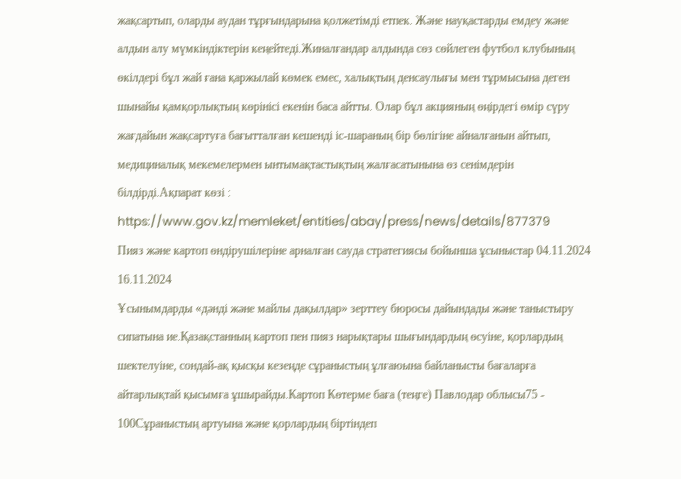жақсартып, оларды аудан тұрғындарына қолжетімді етпек. Және науқастарды емдеу және алдын алу мүмкіндіктерін кеңейтеді.Жиналғандар алдында сөз сөйлеген футбол клубының өкілдері бұл жай ғана қаржылай көмек емес, халықтың денсаулығы мен тұрмысына деген шынайы қамқорлықтың көрінісі екенін баса айтты. Олар бұл акцияның өңірдегі өмір сүру жағдайын жақсартуға бағытталған кешенді іс-шараның бір бөлігіне айналғанын айтып, медициналық мекемелермен ынтымақтастықтың жалғасатынына өз сенімдерін білдірді.Ақпарат көзі : https://www.gov.kz/memleket/entities/abay/press/news/details/877379
Пияз және картоп өндірушілеріне арналған сауда стратегиясы бойынша ұсыныстар 04.11.2024 16.11.2024
Ұсынымдарды «дәнді және майлы дақылдар» зерттеу бюросы дайындады және таныстыру сипатына ие.Қазақстанның картоп пен пияз нарықтары шығындардың өсуіне, қорлардың шектелуіне, сондай-ақ қысқы кезеңде сұраныстың ұлғаюына байланысты бағаларға айтарлықтай қысымға ұшырайды.Картоп Көтерме баға (теңге) Павлодар облысы75 - 100Сұраныстың артуына және қорлардың біртіндеп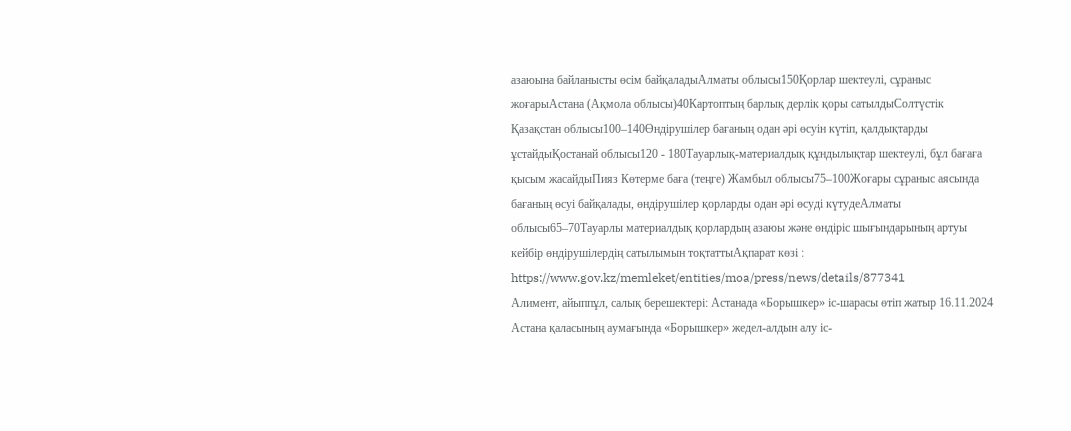азаюына байланысты өсім байқаладыАлматы облысы150Қорлар шектеулі, сұраныс жоғарыАстана (Ақмола облысы)40Картоптың барлық дерлік қоры сатылдыСолтүстік Қазақстан облысы100–140Өндірушілер бағаның одан әрі өсуін күтіп, қалдықтарды ұстайдыҚостанай облысы120 - 180Тауарлық-материалдық құндылықтар шектеулі, бұл бағаға қысым жасайдыПияз Көтерме баға (теңге) Жамбыл облысы75–100Жоғары сұраныс аясында бағаның өсуі байқалады, өндірушілер қорларды одан әрі өсуді күтудеАлматы облысы65–70Тауарлы материалдық қорлардың азаюы және өндіріс шығындарының артуы кейбір өндірушілердің сатылымын тоқтаттыАқпарат көзі : https://www.gov.kz/memleket/entities/moa/press/news/details/877341
Алимент, айыппұл, салық берешектері: Астанада «Борышкер» іс-шарасы өтіп жатыр 16.11.2024
Астана қаласының аумағында «Борышкер» жедел-алдын алу іс-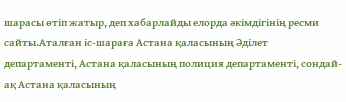шарасы өтіп жатыр, деп хабарлайды елорда әкімдігінің ресми сайты.Аталған іс-шараға Астана қаласының Әділет департаменті, Астана қаласының полиция департаменті, сондай-ақ Астана қаласының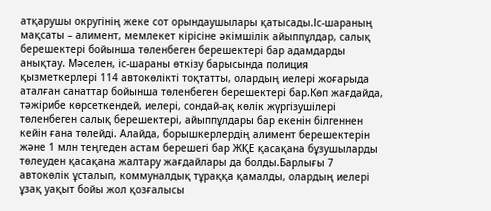атқарушы округінің жеке сот орындаушылары қатысады.Іс-шараның мақсаты – алимент, мемлекет кірісіне әкімшілік айыппұлдар, салық берешектері бойынша төленбеген берешектері бар адамдарды анықтау. Мәселен, іс-шараны өткізу барысында полиция қызметкерлері 114 автокөлікті тоқтатты, олардың иелері жоғарыда аталған санаттар бойынша төленбеген берешектері бар.Көп жағдайда, тәжірибе көрсеткендей, иелері, сондай-ақ көлік жүргізушілері төленбеген салық берешектері, айыппұлдары бар екенін білгеннен кейін ғана төлейді. Алайда, борышкерлердің алимент берешектерін және 1 млн теңгеден астам берешегі бар ЖҚЕ қасақана бұзушыларды төлеуден қасақана жалтару жағдайлары да болды.Барлығы 7 автокөлік ұсталып, коммуналдық тұраққа қамалды, олардың иелері ұзақ уақыт бойы жол қозғалысы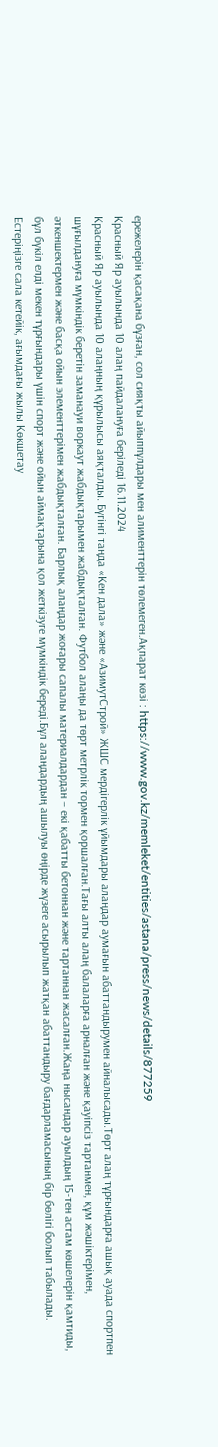ережелерін қасақана бұзған, сол сияқты айыппұлдары мен алименттерін төлемеген.Ақпарат көзі : https://www.gov.kz/memleket/entities/astana/press/news/details/877259
Красный Яр ауылында 10 алаң пайдалануға беріледі 16.11.2024
Красный Яр ауылында 10 алаңның құрылысы аяқталды. Бүгінгі таңда «Кен дала» және «АзимутСтрой» ЖШС мердігерлік ұйымдары алаңдар аумағын абаттандырумен айналысады.Төрт алаң тұрғындарға ашық ауада спортпен шұғылдануға мүмкіндік беретін заманауи воркаут жабдықтарымен жабдықталған. Футбол алаңы да төрт метрлік тормен қоршалған.Тағы алты алаң балаларға арналған және қауіпсіз тартанмен, құм жәшіктерімен, әткеншектермен және басқа ойын элементтерімен жабдықталған. Барлық алаңдар жоғары сапалы материалдардан – екі қабатты бетоннан және тартаннан жасалған.Жаңа нысандар ауылдың 15-тен астам көшелерін қамтиды, бұл бүкіл елді мекен тұрғындары үшін спорт және ойын аймақтарына қол жеткізуге мүмкіндік береді.Бұл алаңдардың ашылуы өңірде жүзеге асырылып жатқан абаттандыру бағдарламасының бір бөлігі болып табылады. Естеріңізге сала кетейік, ағымдағы жылы Көкшетау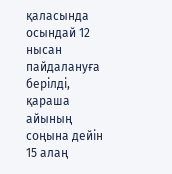қаласында осындай 12 нысан пайдалануға берілді, қараша айының соңына дейін 15 алаң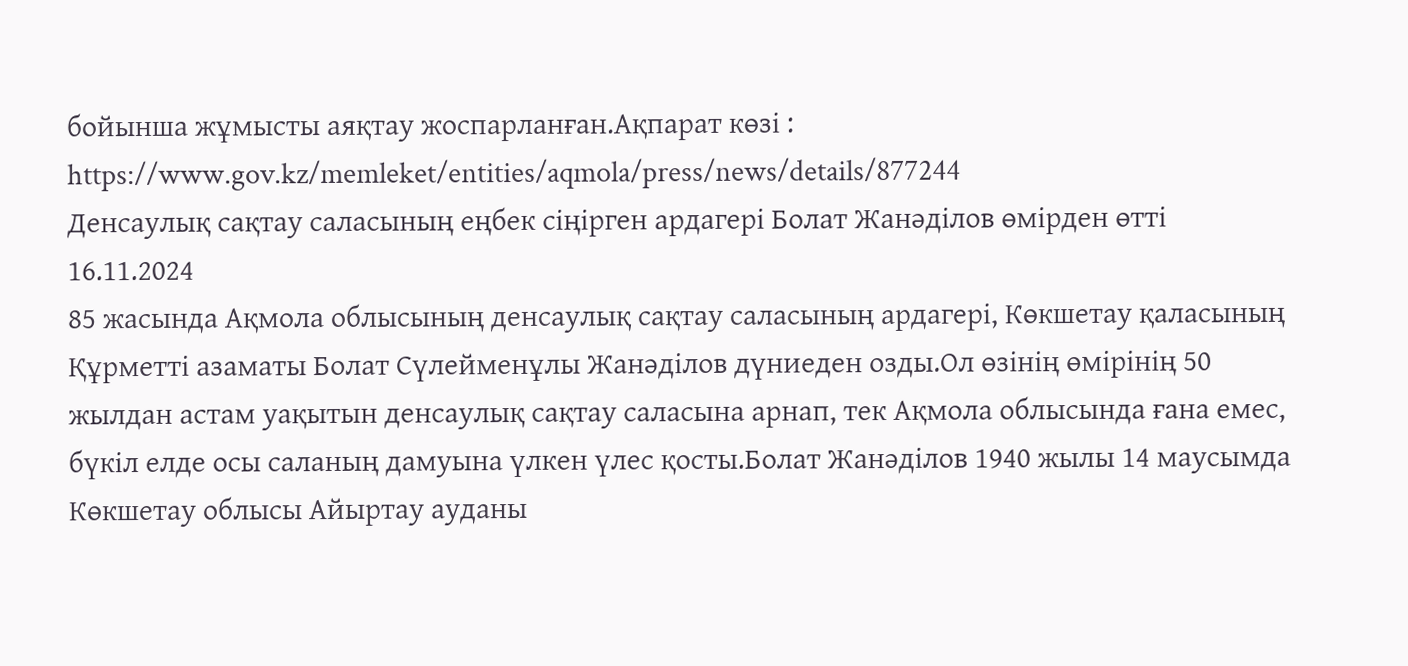бойынша жұмысты аяқтау жоспарланған.Ақпарат көзі : https://www.gov.kz/memleket/entities/aqmola/press/news/details/877244
Денсаулық сақтау саласының еңбек сіңірген ардагері Болат Жанәділов өмірден өтті 16.11.2024
85 жасында Ақмола облысының денсаулық сақтау саласының ардагері, Көкшетау қаласының Құрметті азаматы Болат Сүлейменұлы Жанәділов дүниеден озды.Ол өзінің өмірінің 50 жылдан астам уақытын денсаулық сақтау саласына арнап, тек Ақмола облысында ғана емес, бүкіл елде осы саланың дамуына үлкен үлес қосты.Болат Жанәділов 1940 жылы 14 маусымда Көкшетау облысы Айыртау ауданы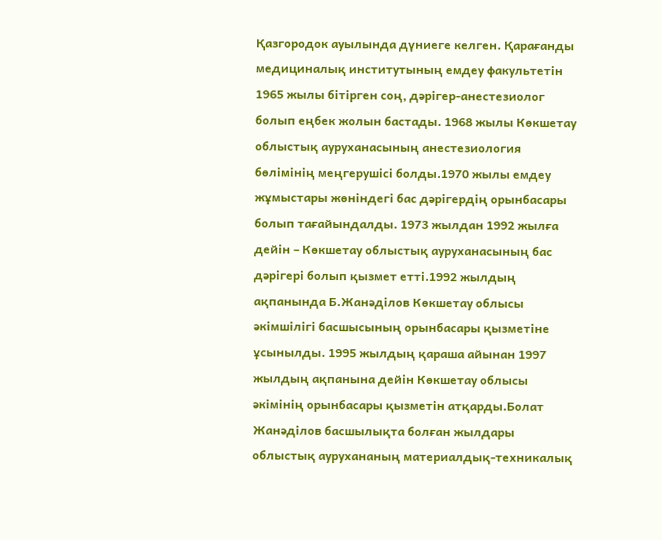Қазгородок ауылында дүниеге келген. Қарағанды медициналық институтының емдеу факультетін 1965 жылы бітірген соң, дәрігер-анестезиолог болып еңбек жолын бастады. 1968 жылы Көкшетау облыстық ауруханасының анестезиология бөлімінің меңгерушісі болды.1970 жылы емдеу жұмыстары жөніндегі бас дәрігердің орынбасары болып тағайындалды. 1973 жылдан 1992 жылға дейін – Көкшетау облыстық ауруханасының бас дәрігері болып қызмет етті.1992 жылдың ақпанында Б.Жанәділов Көкшетау облысы әкімшілігі басшысының орынбасары қызметіне ұсынылды. 1995 жылдың қараша айынан 1997 жылдың ақпанына дейін Көкшетау облысы әкімінің орынбасары қызметін атқарды.Болат Жанәділов басшылықта болған жылдары облыстық аурухананың материалдық-техникалық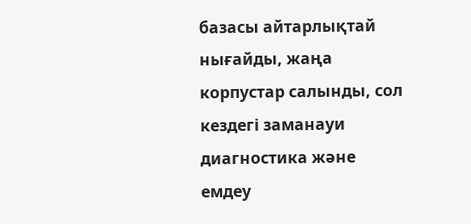базасы айтарлықтай нығайды, жаңа корпустар салынды, сол кездегі заманауи диагностика және емдеу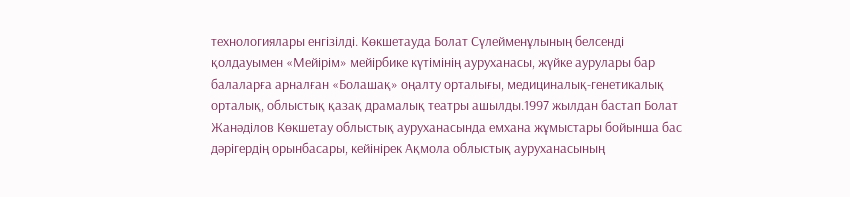технологиялары енгізілді. Көкшетауда Болат Сүлейменұлының белсенді қолдауымен «Мейірім» мейірбике күтімінің ауруханасы, жүйке аурулары бар балаларға арналған «Болашақ» оңалту орталығы, медициналық-генетикалық орталық, облыстық қазақ драмалық театры ашылды.1997 жылдан бастап Болат Жанәділов Көкшетау облыстық ауруханасында емхана жұмыстары бойынша бас дәрігердің орынбасары, кейінірек Ақмола облыстық ауруханасының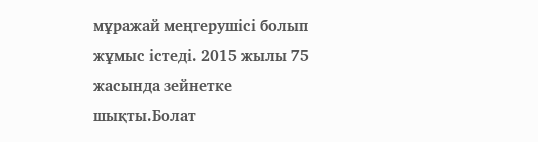мұражай меңгерушісі болып жұмыс істеді. 2015 жылы 75 жасында зейнетке шықты.Болат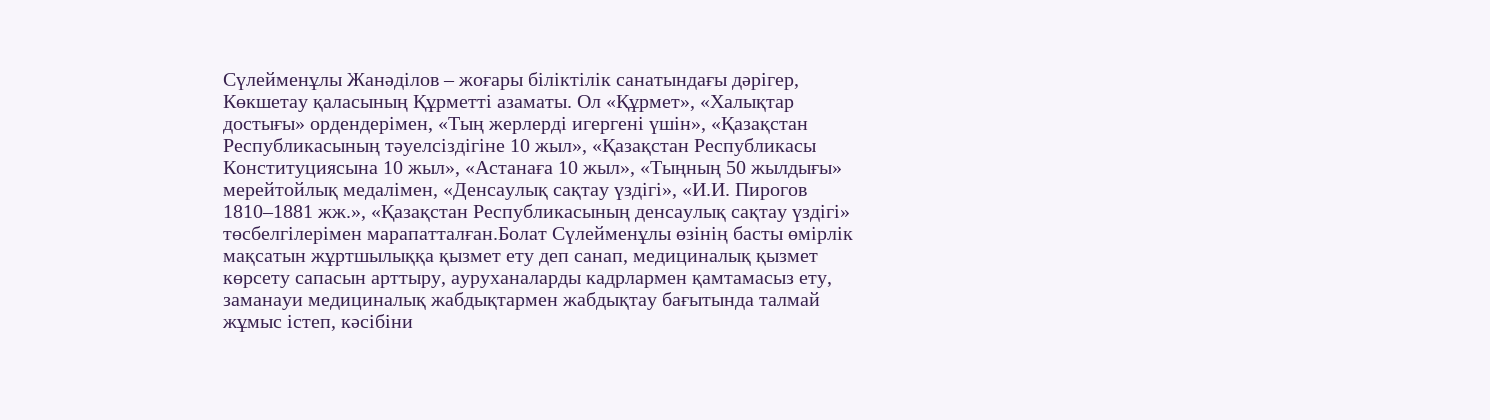Сүлейменұлы Жанәділов – жоғары біліктілік санатындағы дәрігер, Көкшетау қаласының Құрметті азаматы. Ол «Құрмет», «Халықтар достығы» ордендерімен, «Тың жерлерді игергені үшін», «Қазақстан Республикасының тәуелсіздігіне 10 жыл», «Қазақстан Республикасы Конституциясына 10 жыл», «Астанаға 10 жыл», «Тыңның 50 жылдығы» мерейтойлық медалімен, «Денсаулық сақтау үздігі», «И.И. Пирогов 1810–1881 жж.», «Қазақстан Республикасының денсаулық сақтау үздігі» төсбелгілерімен марапатталған.Болат Сүлейменұлы өзінің басты өмірлік мақсатын жұртшылыққа қызмет ету деп санап, медициналық қызмет көрсету сапасын арттыру, ауруханаларды кадрлармен қамтамасыз ету, заманауи медициналық жабдықтармен жабдықтау бағытында талмай жұмыс істеп, кәсібіни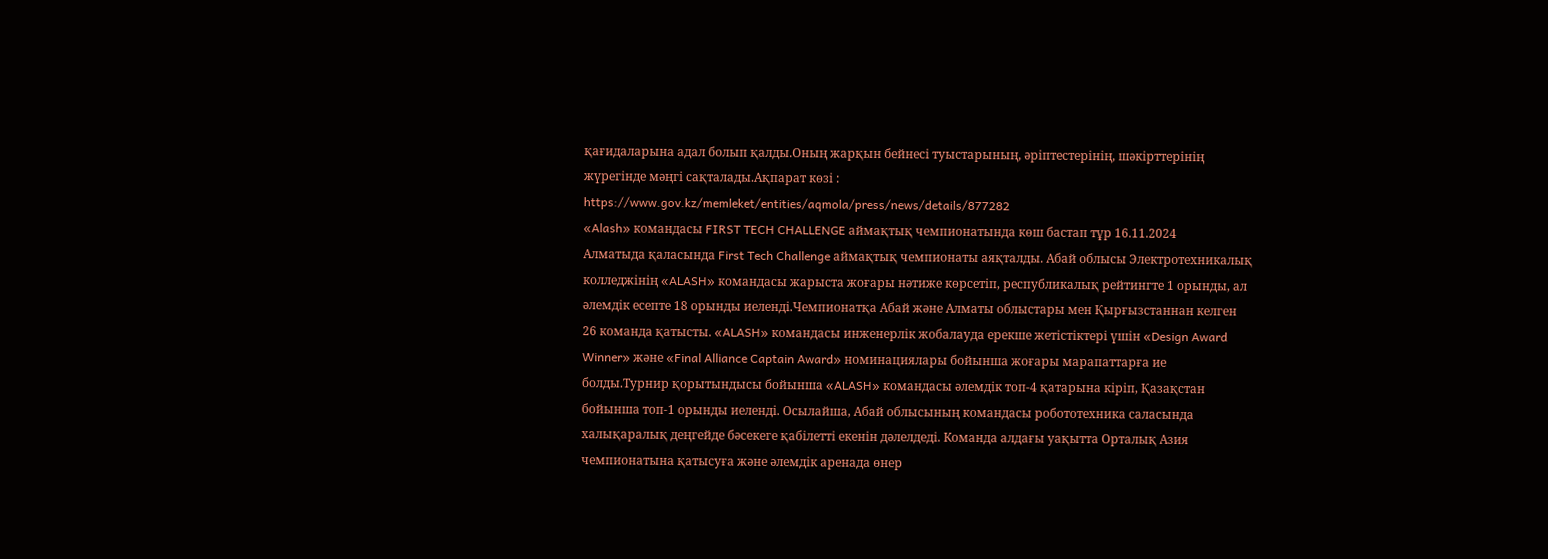қағидаларына адал болып қалды.Оның жарқын бейнесі туыстарының, әріптестерінің, шәкірттерінің жүрегінде мәңгі сақталады.Ақпарат көзі : https://www.gov.kz/memleket/entities/aqmola/press/news/details/877282
«Alash» командасы FIRST TECH CHALLENGE аймақтық чемпионатында көш бастап тұр 16.11.2024
Алматыда қаласында First Tech Challenge аймақтық чемпионаты аяқталды. Абай облысы Электротехникалық колледжінің «ALASH» командасы жарыста жоғары нәтиже көрсетіп, республикалық рейтингте 1 орынды, ал әлемдік есепте 18 орынды иеленді.Чемпионатқа Абай және Алматы облыстары мен Қырғызстаннан келген 26 команда қатысты. «ALASH» командасы инженерлік жобалауда ерекше жетістіктері үшін «Design Award Winner» және «Final Alliance Captain Award» номинациялары бойынша жоғары марапаттарға ие болды.Турнир қорытындысы бойынша «ALASH» командасы әлемдік топ-4 қатарына кіріп, Қазақстан бойынша топ-1 орынды иеленді. Осылайша, Абай облысының командасы робототехника саласында халықаралық деңгейде бәсекеге қабілетті екенін дәлелдеді. Команда алдағы уақытта Орталық Азия чемпионатына қатысуға және әлемдік аренада өнер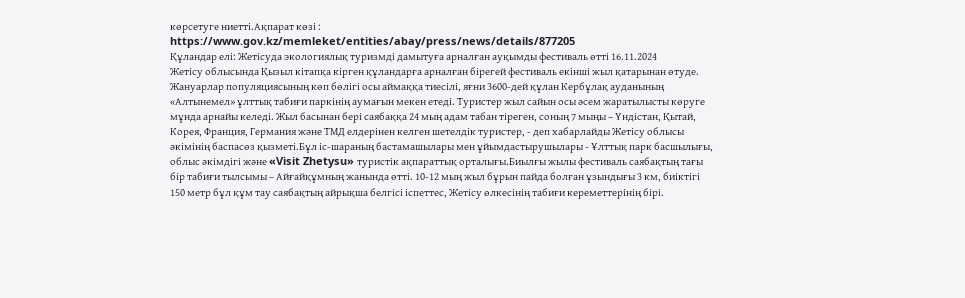көрсетуге ниетті.Ақпарат көзі : https://www.gov.kz/memleket/entities/abay/press/news/details/877205
Құландар елі: Жетісуда экологиялық туризмді дамытуға арналған ауқымды фестиваль өтті 16.11.2024
Жетісу облысында Қызыл кітапқа кірген құландарға арналған бірегей фестиваль екінші жыл қатарынан өтуде. Жануарлар популяциясының көп бөлігі осы аймаққа тиесілі, яғни 3600-дей құлан Кербұлақ ауданының «Алтынемел» ұлттық табиғи паркінің аумағын мекен етеді. Туристер жыл сайын осы әсем жаратылысты көруге мұнда арнайы келеді. Жыл басынан бері саябаққа 24 мың адам табан тіреген, соның 7 мыңы – Үндістан, Қытай, Корея, Франция, Германия және ТМД елдерінен келген шетелдік туристер, - деп хабарлайды Жетісу облысы әкімінің баспасөз қызметі.Бұл іс-шараның бастамашылары мен ұйымдастырушылары - Ұлттық парк басшылығы, облыс әкімдігі және «Visit Zhetysu» туристік ақпараттық орталығы.Биылғы жылы фестиваль саябақтың тағы бір табиғи тылсымы – Айғайқұмның жанында өтті. 10-12 мың жыл бұрын пайда болған ұзындығы 3 км, биіктігі 150 метр бұл құм тау саябақтың айрықша белгісі іспеттес, Жетісу өлкесінің табиғи кереметтерінің бірі.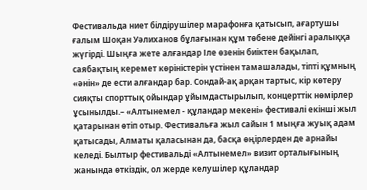Фестивальда ниет білдірушілер марафонға қатысып, ағартушы ғалым Шоқан Уәлиханов бұлағынан құм төбене дейінгі аралыққа жүгірді. Шыңға жете алғандар Іле өзенін биіктен бақылап, саябақтың керемет көріністерін үстінен тамашалады, тіпті құмның «әнін» де ести алғандар бар. Сондай-ақ арқан тартыс, кір көтеру сияқты спорттық ойындар ұйымдастырылып, концерттік нөмірлер ұсынылды.– «Алтынемел - құландар мекені» фестивалі екінші жыл қатарынан өтіп отыр. Фестивальға жыл сайын 1 мыңға жуық адам қатысады, Алматы қаласынан да, басқа өңірлерден де арнайы келеді. Былтыр фестивальді «Алтынемел» визит орталығының жанында өткіздік, ол жерде келушілер құландар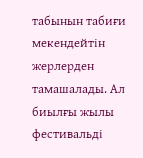табынын табиғи мекендейтін жерлерден тамашалады. Ал биылғы жылы фестивальді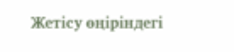Жетісу өңіріндегі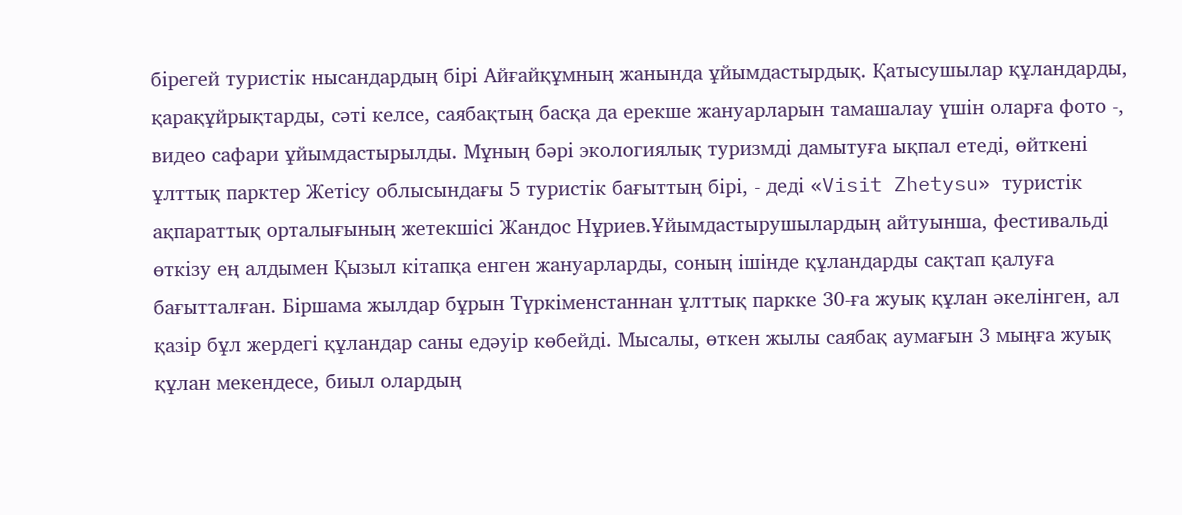бірегей туристік нысандардың бірі Айғайқұмның жанында ұйымдастырдық. Қатысушылар құландарды, қарақұйрықтарды, сәті келсе, саябақтың басқа да ерекше жануарларын тамашалау үшін оларға фото -, видео сафари ұйымдастырылды. Мұның бәрі экологиялық туризмді дамытуға ықпал етеді, өйткені ұлттық парктер Жетісу облысындағы 5 туристік бағыттың бірі, - деді «Visit Zhetysu» туристік ақпараттық орталығының жетекшісі Жандос Нұриев.Ұйымдастырушылардың айтуынша, фестивальді өткізу ең алдымен Қызыл кітапқа енген жануарларды, соның ішінде құландарды сақтап қалуға бағытталған. Біршама жылдар бұрын Түркіменстаннан ұлттық паркке 30-ға жуық құлан әкелінген, ал қазір бұл жердегі құландар саны едәуір көбейді. Мысалы, өткен жылы саябақ аумағын 3 мыңға жуық құлан мекендесе, биыл олардың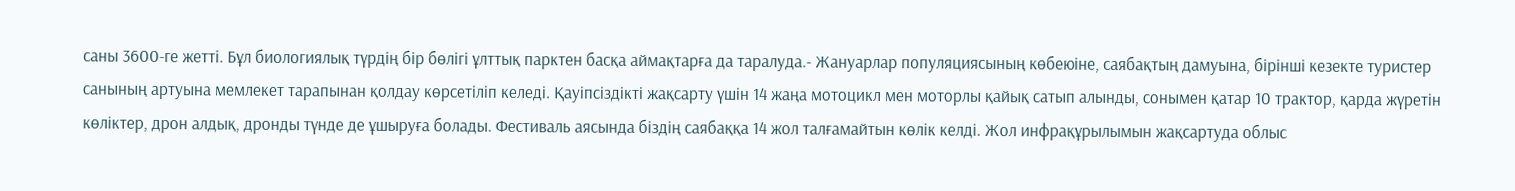саны 3600-ге жетті. Бұл биологиялық түрдің бір бөлігі ұлттық парктен басқа аймақтарға да таралуда.- Жануарлар популяциясының көбеюіне, саябақтың дамуына, бірінші кезекте туристер санының артуына мемлекет тарапынан қолдау көрсетіліп келеді. Қауіпсіздікті жақсарту үшін 14 жаңа мотоцикл мен моторлы қайық сатып алынды, сонымен қатар 10 трактор, қарда жүретін көліктер, дрон алдық, дронды түнде де ұшыруға болады. Фестиваль аясында біздің саябаққа 14 жол талғамайтын көлік келді. Жол инфрақұрылымын жақсартуда облыс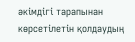әкімдігі тарапынан көрсетілетін қолдаудың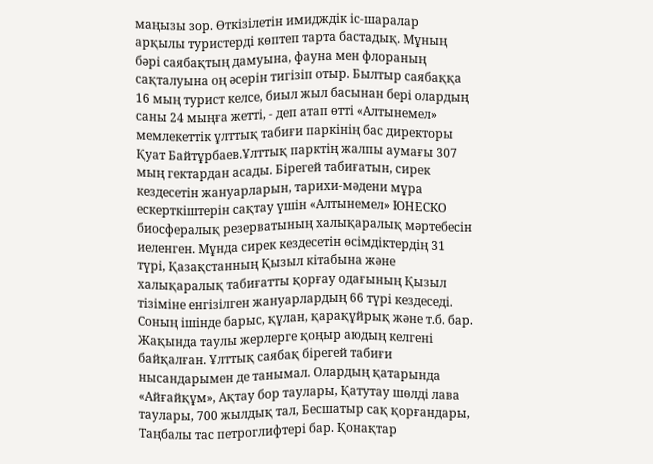маңызы зор. Өткізілетін имидждік іс-шаралар арқылы туристерді көптеп тарта бастадық. Мұның бәрі саябақтың дамуына, фауна мен флораның сақталуына оң әсерін тигізіп отыр. Былтыр саябаққа 16 мың турист келсе, биыл жыл басынан бері олардың саны 24 мыңға жетті, - деп атап өтті «Алтынемел» мемлекеттік ұлттық табиғи паркінің бас директоры Қуат Байтұрбаев.Ұлттық парктің жалпы аумағы 307 мың гектардан асады. Бірегей табиғатын, сирек кездесетін жануарларын, тарихи-мәдени мұра ескерткіштерін сақтау үшін «Алтынемел» ЮНЕСКО биосфералық резерватының халықаралық мәртебесін иеленген. Мұнда сирек кездесетін өсімдіктердің 31 түрі, Қазақстанның Қызыл кітабына және халықаралық табиғатты қорғау одағының Қызыл тізіміне енгізілген жануарлардың 66 түрі кездеседі. Соның ішінде барыс, құлан, қарақұйрық және т.б. бар. Жақында таулы жерлерге қоңыр аюдың келгені байқалған. Ұлттық саябақ бірегей табиғи нысандарымен де танымал. Олардың қатарында «Айғайқұм», Ақтау бор таулары, Қатутау шөлді лава таулары, 700 жылдық тал, Бесшатыр сақ қорғандары, Таңбалы тас петроглифтері бар. Қонақтар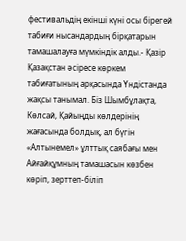фестивальдің екінші күні осы бірегей табиғи нысандардың бірқатарын тамашалауға мүмкіндік алды.- Қазір Қазақстан әсіресе көркем табиғатының арқасында Үндістанда жақсы танымал. Біз Шымбұлақта, Көлсай, Қайыңды көлдерінің жағасында болдық, ал бүгін «Алтынемел» ұлттық саябағы мен Айғайқұмның тамашасын көзбен көріп, зерттеп-біліп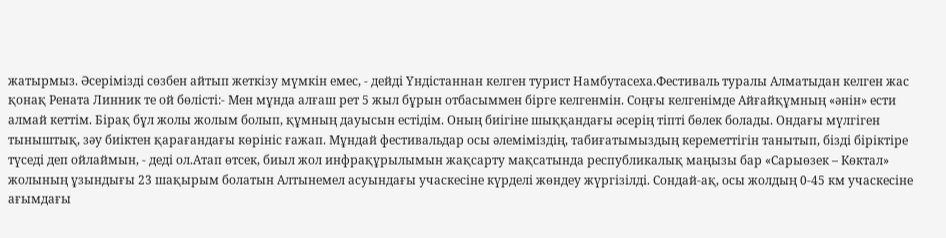жатырмыз. Әсерімізді сөзбен айтып жеткізу мүмкін емес, - дейді Үндістаннан келген турист Намбутасеха.Фестиваль туралы Алматыдан келген жас қонақ Рената Линник те ой бөлісті:- Мен мұнда алғаш рет 5 жыл бұрын отбасыммен бірге келгенмін. Соңғы келгенімде Айғайқұмның «әнін» ести алмай кеттім. Бірақ бұл жолы жолым болып, құмның дауысын естідім. Оның биігіне шыққандағы әсерің тіпті бөлек болады. Ондағы мүлгіген тыныштық, зәу биіктен қарағандағы көрініс ғажап. Мұндай фестивальдар осы әлеміміздің, табиғатымыздың кереметтігін танытып, бізді біріктіре түседі деп ойлаймын, - деді ол.Атап өтсек, биыл жол инфрақұрылымын жақсарту мақсатында республикалық маңызы бар «Сарыөзек – Көктал» жолының ұзындығы 23 шақырым болатын Алтынемел асуындағы учаскесіне күрделі жөндеу жүргізілді. Сондай-ақ, осы жолдың 0-45 км учаскесіне ағымдағы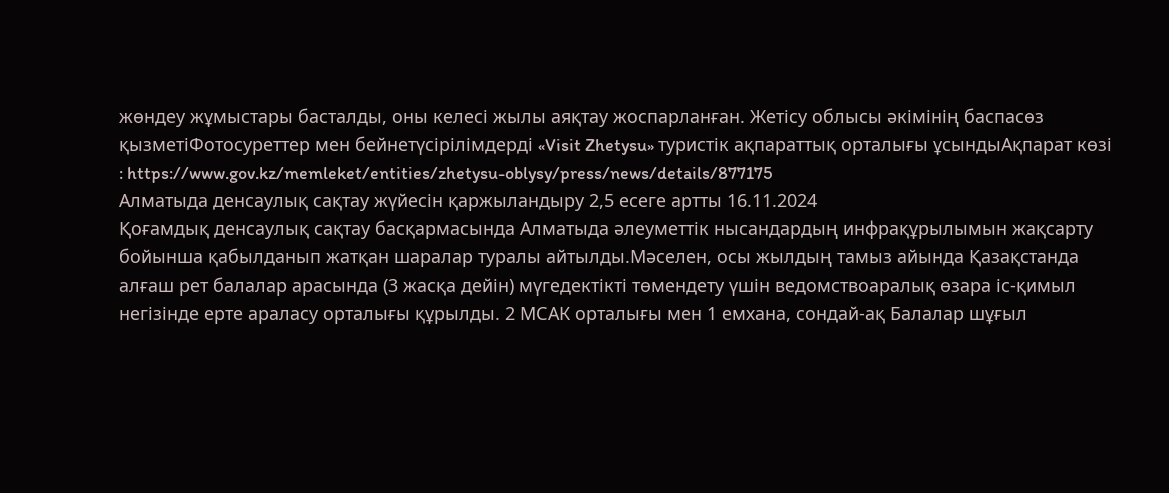жөндеу жұмыстары басталды, оны келесі жылы аяқтау жоспарланған. Жетісу облысы әкімінің баспасөз қызметіФотосуреттер мен бейнетүсірілімдерді «Visit Zhetysu» туристік ақпараттық орталығы ұсындыАқпарат көзі : https://www.gov.kz/memleket/entities/zhetysu-oblysy/press/news/details/877175
Алматыда денсаулық сақтау жүйесін қаржыландыру 2,5 есеге артты 16.11.2024
Қоғамдық денсаулық сақтау басқармасында Алматыда әлеуметтік нысандардың инфрақұрылымын жақсарту бойынша қабылданып жатқан шаралар туралы айтылды.Мәселен, осы жылдың тамыз айында Қазақстанда алғаш рет балалар арасында (3 жасқа дейін) мүгедектікті төмендету үшін ведомствоаралық өзара іс-қимыл негізінде ерте араласу орталығы құрылды. 2 МСАК орталығы мен 1 емхана, сондай-ақ Балалар шұғыл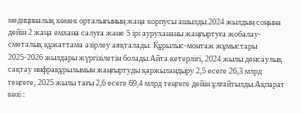медициналық көмек орталығының жаңа корпусы ашылды.2024 жылдың соңына дейін 2 жаңа емхана салуға және 5 ірі аурухананы жаңғыртуға жобалау-сметалық құжаттама әзірлеу аяқталады. Құрылыс-монтаж жұмыстары 2025-2026 жылдары жүргізілетін болады.Айта кетерлігі, 2024 жылы денсаулық сақтау инфрақұрылымын жаңғыртуды қаржыландыру 2,5 есеге 26,3 млрд теңгеге, 2025 жылы тағы 2,6 есеге 69,4 млрд теңгеге дейін ұлғайтылды.Ақпарат көзі :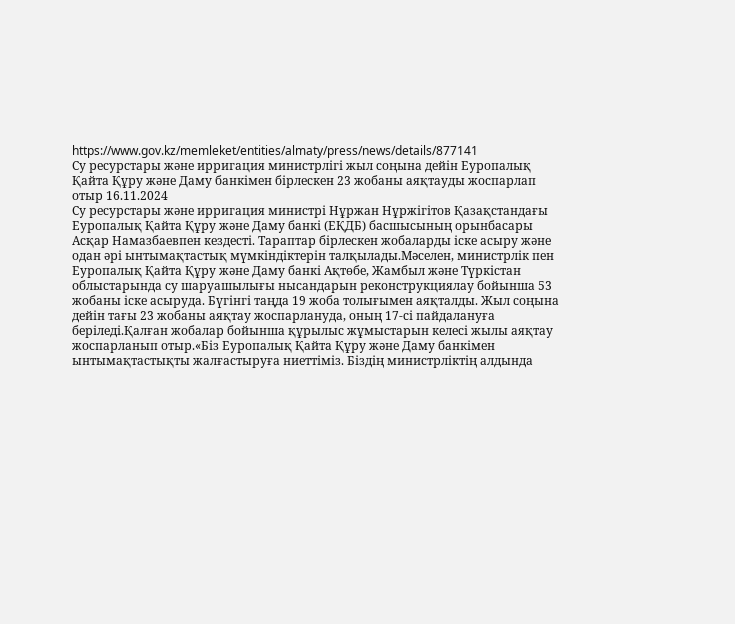https://www.gov.kz/memleket/entities/almaty/press/news/details/877141
Су ресурстары және ирригация министрлігі жыл соңына дейін Еуропалық Қайта Құру және Даму банкімен бірлескен 23 жобаны аяқтауды жоспарлап отыр 16.11.2024
Су ресурстары және ирригация министрі Нұржан Нұржігітов Қазақстандағы Еуропалық Қайта Құру және Даму банкі (ЕҚДБ) басшысының орынбасары Асқар Намазбаевпен кездесті. Тараптар бірлескен жобаларды іске асыру және одан әрі ынтымақтастық мүмкіндіктерін талқылады.Мәселен, министрлік пен Еуропалық Қайта Құру және Даму банкі Ақтөбе, Жамбыл және Түркістан облыстарында су шаруашылығы нысандарын реконструкциялау бойынша 53 жобаны іске асыруда. Бүгінгі таңда 19 жоба толығымен аяқталды. Жыл соңына дейін тағы 23 жобаны аяқтау жоспарлануда, оның 17-сі пайдалануға беріледі.Қалған жобалар бойынша құрылыс жұмыстарын келесі жылы аяқтау жоспарланып отыр.«Біз Еуропалық Қайта Құру және Даму банкімен ынтымақтастықты жалғастыруға ниеттіміз. Біздің министрліктің алдында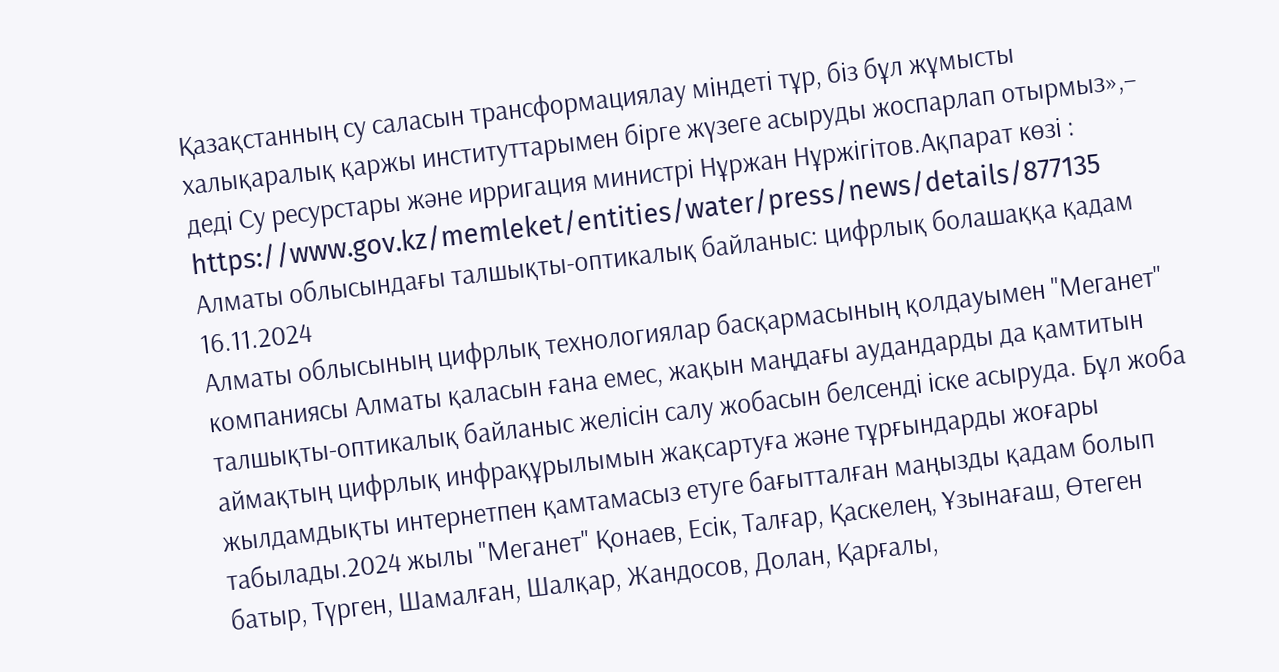Қазақстанның су саласын трансформациялау міндеті тұр, біз бұл жұмысты халықаралық қаржы институттарымен бірге жүзеге асыруды жоспарлап отырмыз»,– деді Су ресурстары және ирригация министрі Нұржан Нұржігітов.Ақпарат көзі : https://www.gov.kz/memleket/entities/water/press/news/details/877135
Алматы облысындағы талшықты-оптикалық байланыс: цифрлық болашаққа қадам 16.11.2024
Алматы облысының цифрлық технологиялар басқармасының қолдауымен "Меганет" компаниясы Алматы қаласын ғана емес, жақын маңдағы аудандарды да қамтитын талшықты-оптикалық байланыс желісін салу жобасын белсенді іске асыруда. Бұл жоба аймақтың цифрлық инфрақұрылымын жақсартуға және тұрғындарды жоғары жылдамдықты интернетпен қамтамасыз етуге бағытталған маңызды қадам болып табылады.2024 жылы "Меганет" Қонаев, Есік, Талғар, Қаскелең, Ұзынағаш, Өтеген батыр, Түрген, Шамалған, Шалқар, Жандосов, Долан, Қарғалы,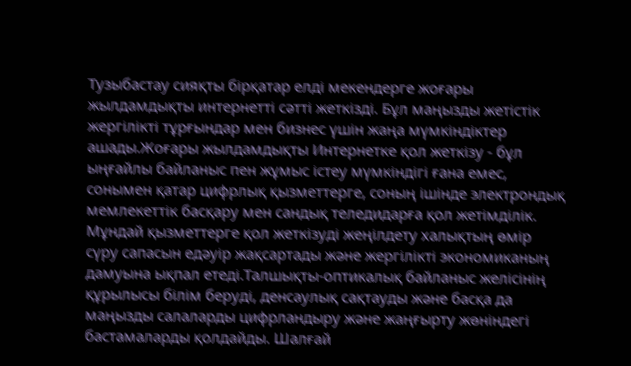Тузыбастау сияқты бірқатар елді мекендерге жоғары жылдамдықты интернетті сәтті жеткізді. Бұл маңызды жетістік жергілікті тұрғындар мен бизнес үшін жаңа мүмкіндіктер ашады.Жоғары жылдамдықты Интернетке қол жеткізу - бұл ыңғайлы байланыс пен жұмыс істеу мүмкіндігі ғана емес, сонымен қатар цифрлық қызметтерге, соның ішінде электрондық мемлекеттік басқару мен сандық теледидарға қол жетімділік. Мұндай қызметтерге қол жеткізуді жеңілдету халықтың өмір сүру сапасын едәуір жақсартады және жергілікті экономиканың дамуына ықпал етеді.Талшықты-оптикалық байланыс желісінің құрылысы білім беруді, денсаулық сақтауды және басқа да маңызды салаларды цифрландыру және жаңғырту жөніндегі бастамаларды қолдайды. Шалғай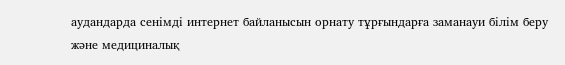аудандарда сенімді интернет байланысын орнату тұрғындарға заманауи білім беру және медициналық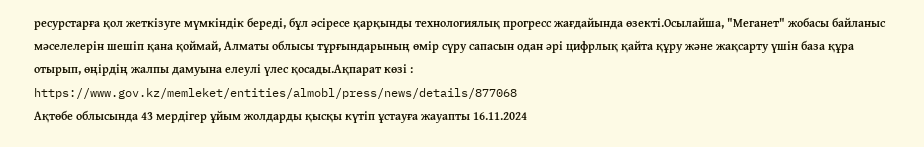ресурстарға қол жеткізуге мүмкіндік береді, бұл әсіресе қарқынды технологиялық прогресс жағдайында өзекті.Осылайша, "Меганет" жобасы байланыс мәселелерін шешіп қана қоймай, Алматы облысы тұрғындарының өмір сүру сапасын одан әрі цифрлық қайта құру және жақсарту үшін база құра отырып, өңірдің жалпы дамуына елеулі үлес қосады.Ақпарат көзі : https://www.gov.kz/memleket/entities/almobl/press/news/details/877068
Ақтөбе облысында 43 мердігер ұйым жолдарды қысқы күтіп ұстауға жауапты 16.11.2024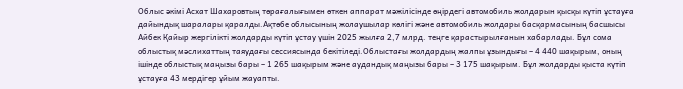Облыс әкімі Асхат Шахаровтың төрағалығымен өткен аппарат мәжілісінде өңірдегі автомобиль жолдарын қысқы күтіп ұстауға дайындық шаралары қаралды.Ақтөбе облысының жолаушылар көлігі және автомобиль жолдары басқармасының басшысы Айбек Қайыр жергілікті жолдарды күтіп ұстау үшін 2025 жылға 2,7 млрд. теңге қарастырылғанын хабарлады. Бұл сома облыстық мәслихаттың таяудағы сессиясында бекітіледі.Облыстағы жолдардың жалпы ұзындығы – 4 440 шақырым, оның ішінде облыстық маңызы бары – 1 265 шақырым және аудандық маңызы бары – 3 175 шақырым. Бұл жолдарды қыста күтіп ұстауға 43 мердігер ұйым жауапты.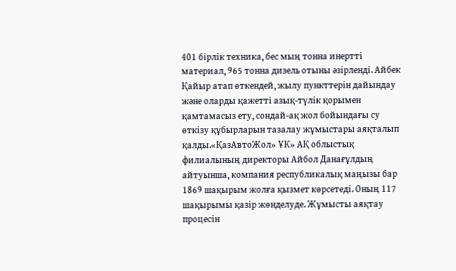401 бірлік техника, бес мың тонна инертті материал, 965 тонна дизель отыны әзірленді. Айбек Қайыр атап өткендей, жылу пункттерін дайындау және оларды қажетті азық-түлік қорымен қамтамасыз ету, сондай-ақ жол бойындағы су өткізу құбырларын тазалау жұмыстары аяқталып қалды.«ҚазАвтоЖол» ҰК» АҚ облыстық филиалының директоры Айбол Данағұлдың айтуынша, компания республикалық маңызы бар 1869 шақырым жолға қызмет көрсетеді. Оның 117 шақырымы қазір жөнделуде. Жұмысты аяқтау процесін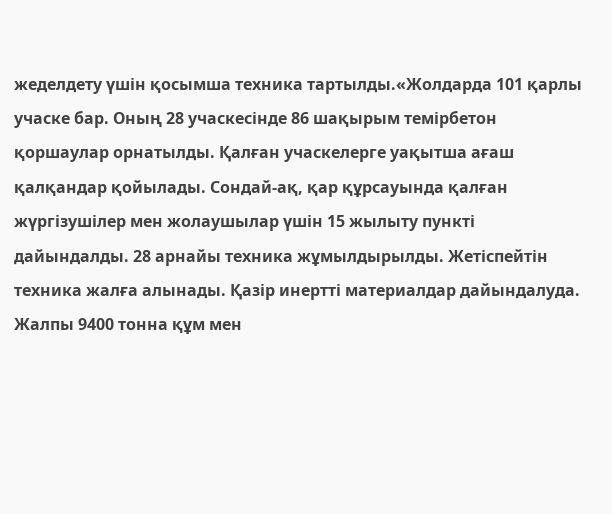жеделдету үшін қосымша техника тартылды.«Жолдарда 101 қарлы учаске бар. Оның 28 учаскесінде 86 шақырым темірбетон қоршаулар орнатылды. Қалған учаскелерге уақытша ағаш қалқандар қойылады. Сондай-ақ, қар құрсауында қалған жүргізушілер мен жолаушылар үшін 15 жылыту пункті дайындалды. 28 арнайы техника жұмылдырылды. Жетіспейтін техника жалға алынады. Қазір инертті материалдар дайындалуда. Жалпы 9400 тонна құм мен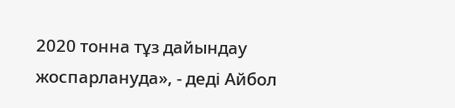2020 тонна тұз дайындау жоспарлануда», - деді Айбол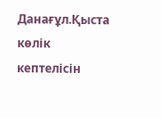Данағұл.Қыста көлік кептелісін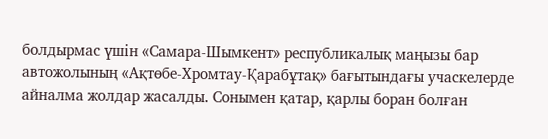болдырмас үшін «Самара-Шымкент» республикалық маңызы бар автожолының «Ақтөбе-Хромтау-Қарабұтақ» бағытындағы учаскелерде айналма жолдар жасалды. Сонымен қатар, қарлы боран болған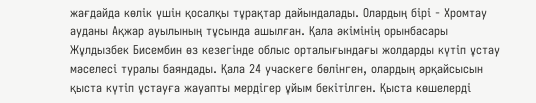жағдайда көлік үшін қосалқы тұрақтар дайындалады. Олардың бірі - Хромтау ауданы Ақжар ауылының тұсында ашылған. Қала әкімінің орынбасары Жұлдызбек Бисембин өз кезегінде облыс орталығындағы жолдарды күтіп ұстау мәселесі туралы баяндады. Қала 24 учаскеге бөлінген, олардың әрқайсысын қыста күтіп ұстауға жауапты мердігер ұйым бекітілген. Қыста көшелерді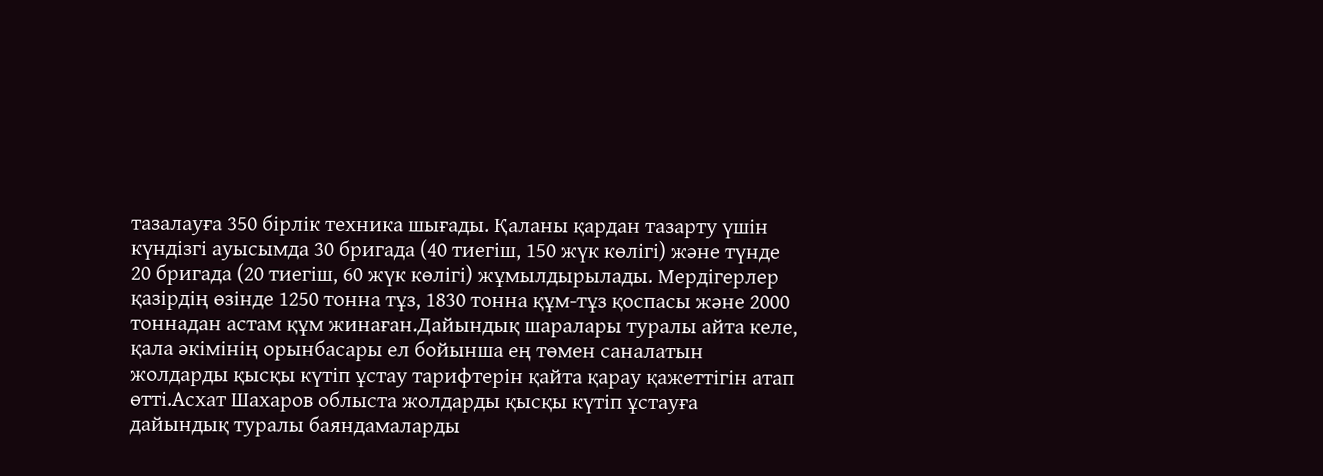тазалауға 350 бірлік техника шығады. Қаланы қардан тазарту үшін күндізгі ауысымда 30 бригада (40 тиегіш, 150 жүк көлігі) және түнде 20 бригада (20 тиегіш, 60 жүк көлігі) жұмылдырылады. Мердігерлер қазірдің өзінде 1250 тонна тұз, 1830 тонна құм-тұз қоспасы және 2000 тоннадан астам құм жинаған.Дайындық шаралары туралы айта келе, қала әкімінің орынбасары ел бойынша ең төмен саналатын жолдарды қысқы күтіп ұстау тарифтерін қайта қарау қажеттігін атап өтті.Асхат Шахаров облыста жолдарды қысқы күтіп ұстауға дайындық туралы баяндамаларды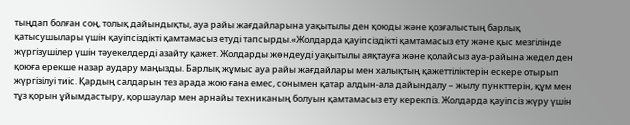тыңдап болған соң, толық дайындықты, ауа райы жағдайларына уақытылы ден қоюды және қозғалыстың барлық қатысушылары үшін қауіпсіздікті қамтамасыз етуді тапсырды.«Жолдарда қауіпсіздікті қамтамасыз ету және қыс мезгілінде жүргізушілер үшін тәуекелдерді азайту қажет. Жолдарды жөндеуді уақытылы аяқтауға және қолайсыз ауа-райына жедел ден қоюға ерекше назар аудару маңызды. Барлық жұмыс ауа райы жағдайлары мен халықтың қажеттіліктерін ескере отырып жүргізілуі тиіс. Қардың салдарын тез арада жою ғана емес, сонымен қатар алдын-ала дайындалу – жылу пункттерін, құм мен тұз қорын ұйымдастыру, қоршаулар мен арнайы техниканың болуын қамтамасыз ету керекпіз. Жолдарда қауіпсіз жүру үшін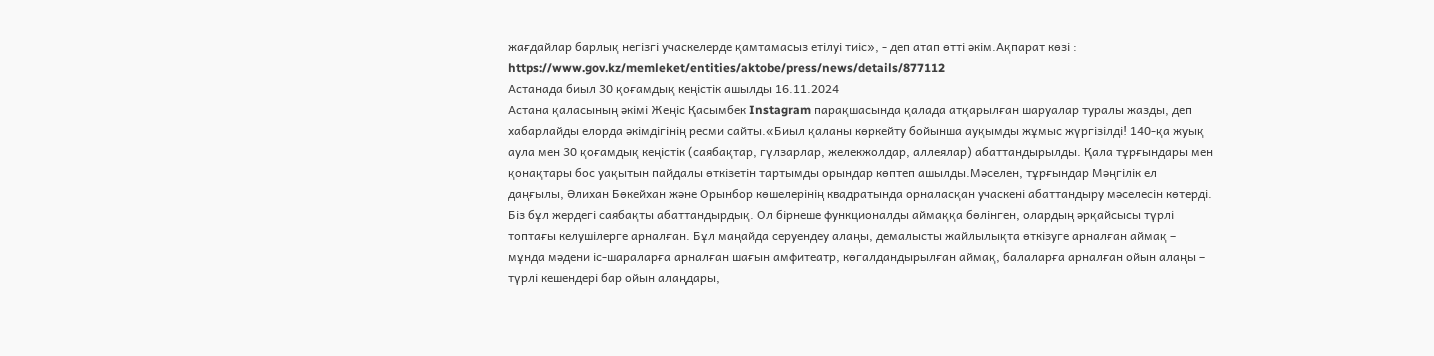жағдайлар барлық негізгі учаскелерде қамтамасыз етілуі тиіс», - деп атап өтті әкім.Ақпарат көзі : https://www.gov.kz/memleket/entities/aktobe/press/news/details/877112
Астанада биыл 30 қоғамдық кеңістік ашылды 16.11.2024
Астана қаласының әкімі Жеңіс Қасымбек Instagram парақшасында қалада атқарылған шаруалар туралы жазды, деп хабарлайды елорда әкімдігінің ресми сайты.«Биыл қаланы көркейту бойынша ауқымды жұмыс жүргізілді! 140-қа жуық аула мен 30 қоғамдық кеңістік (саябақтар, гүлзарлар, желекжолдар, аллеялар) абаттандырылды. Қала тұрғындары мен қонақтары бос уақытын пайдалы өткізетін тартымды орындар көптеп ашылды.Мәселен, тұрғындар Мәңгілік ел даңғылы, Әлихан Бөкейхан және Орынбор көшелерінің квадратында орналасқан учаскені абаттандыру мәселесін көтерді. Біз бұл жердегі саябақты абаттандырдық. Ол бірнеше функционалды аймаққа бөлінген, олардың әрқайсысы түрлі топтағы келушілерге арналған. Бұл маңайда серуендеу алаңы, демалысты жайлылықта өткізуге арналған аймақ – мұнда мәдени іс-шараларға арналған шағын амфитеатр, көгалдандырылған аймақ, балаларға арналған ойын алаңы – түрлі кешендері бар ойын алаңдары,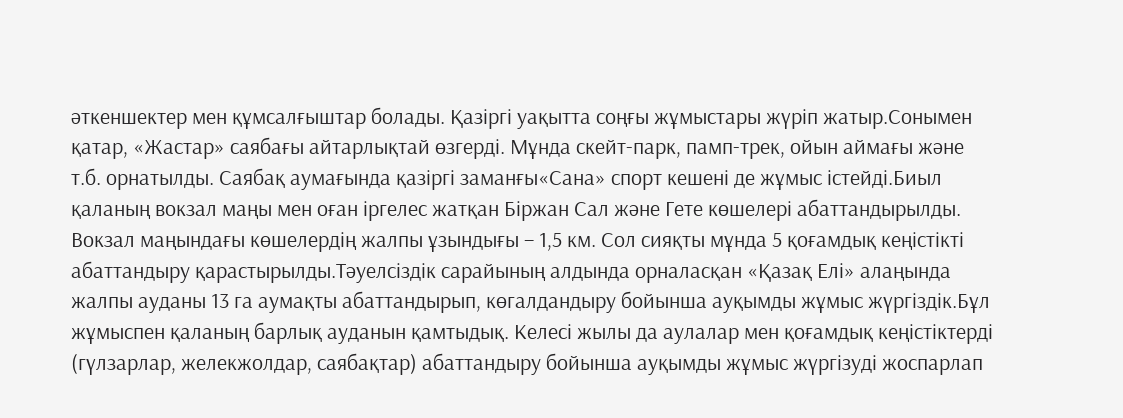әткеншектер мен құмсалғыштар болады. Қазіргі уақытта соңғы жұмыстары жүріп жатыр.Сонымен қатар, «Жастар» саябағы айтарлықтай өзгерді. Мұнда скейт-парк, памп-трек, ойын аймағы және т.б. орнатылды. Саябақ аумағында қазіргі заманғы«Сана» спорт кешені де жұмыс істейді.Биыл қаланың вокзал маңы мен оған іргелес жатқан Біржан Сал және Гете көшелері абаттандырылды. Вокзал маңындағы көшелердің жалпы ұзындығы – 1,5 км. Сол сияқты мұнда 5 қоғамдық кеңістікті абаттандыру қарастырылды.Тәуелсіздік сарайының алдында орналасқан «Қазақ Елі» алаңында жалпы ауданы 13 га аумақты абаттандырып, көгалдандыру бойынша ауқымды жұмыс жүргіздік.Бұл жұмыспен қаланың барлық ауданын қамтыдық. Келесі жылы да аулалар мен қоғамдық кеңістіктерді (гүлзарлар, желекжолдар, саябақтар) абаттандыру бойынша ауқымды жұмыс жүргізуді жоспарлап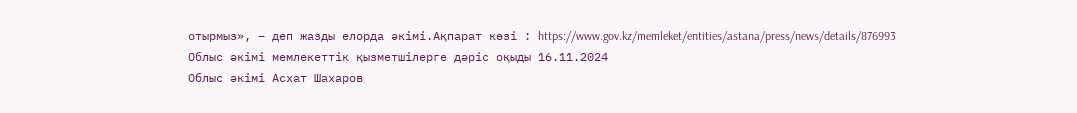отырмыз», – деп жазды елорда әкімі.Ақпарат көзі : https://www.gov.kz/memleket/entities/astana/press/news/details/876993
Облыс әкімі мемлекеттік қызметшілерге дәріс оқыды 16.11.2024
Облыс әкімі Асхат Шахаров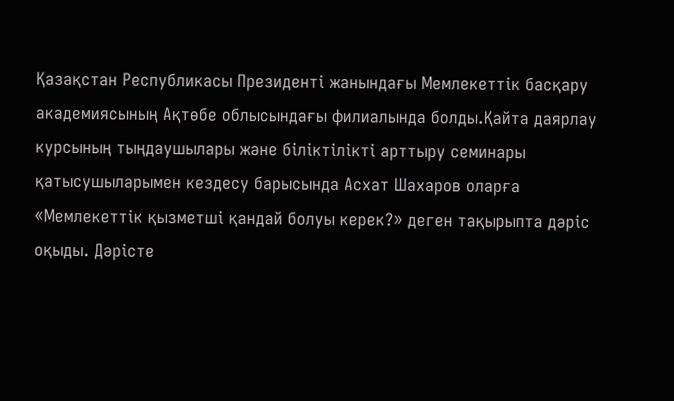Қазақстан Республикасы Президенті жанындағы Мемлекеттік басқару академиясының Ақтөбе облысындағы филиалында болды.Қайта даярлау курсының тыңдаушылары және біліктілікті арттыру семинары қатысушыларымен кездесу барысында Асхат Шахаров оларға «Мемлекеттік қызметші қандай болуы керек?» деген тақырыпта дәріс оқыды. Дәрісте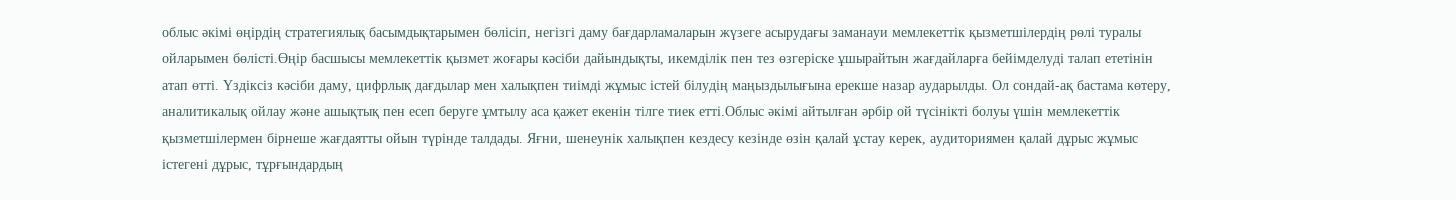облыс әкімі өңірдің стратегиялық басымдықтарымен бөлісіп, негізгі даму бағдарламаларын жүзеге асырудағы заманауи мемлекеттік қызметшілердің рөлі туралы ойларымен бөлісті.Өңір басшысы мемлекеттік қызмет жоғары кәсіби дайындықты, икемділік пен тез өзгеріске ұшырайтын жағдайларға бейімделуді талап ететінін атап өтті. Үздіксіз кәсіби даму, цифрлық дағдылар мен халықпен тиімді жұмыс істей білудің маңыздылығына ерекше назар аударылды. Ол сондай-ақ бастама көтеру, аналитикалық ойлау және ашықтық пен есеп беруге ұмтылу аса қажет екенін тілге тиек етті.Облыс әкімі айтылған әрбір ой түсінікті болуы үшін мемлекеттік қызметшілермен бірнеше жағдаятты ойын түрінде талдады. Яғни, шенеунік халықпен кездесу кезінде өзін қалай ұстау керек, аудиториямен қалай дұрыс жұмыс істегені дұрыс, тұрғындардың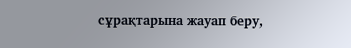сұрақтарына жауап беру,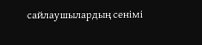сайлаушылардың сенімі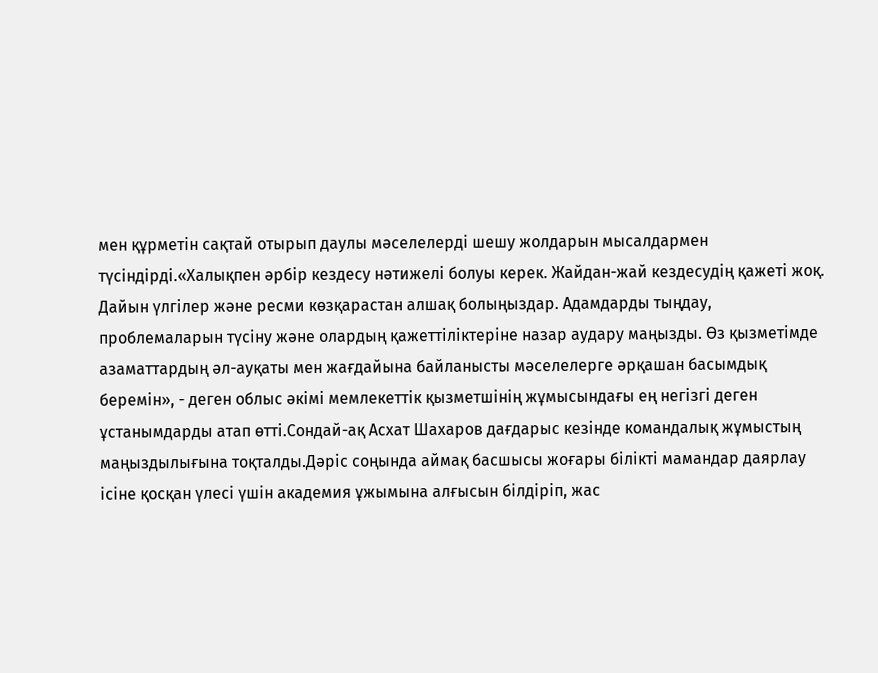мен құрметін сақтай отырып даулы мәселелерді шешу жолдарын мысалдармен түсіндірді.«Халықпен әрбір кездесу нәтижелі болуы керек. Жайдан-жай кездесудің қажеті жоқ. Дайын үлгілер және ресми көзқарастан алшақ болыңыздар. Адамдарды тыңдау, проблемаларын түсіну және олардың қажеттіліктеріне назар аудару маңызды. Өз қызметімде азаматтардың әл-ауқаты мен жағдайына байланысты мәселелерге әрқашан басымдық беремін», - деген облыс әкімі мемлекеттік қызметшінің жұмысындағы ең негізгі деген ұстанымдарды атап өтті.Сондай-ақ Асхат Шахаров дағдарыс кезінде командалық жұмыстың маңыздылығына тоқталды.Дәріс соңында аймақ басшысы жоғары білікті мамандар даярлау ісіне қосқан үлесі үшін академия ұжымына алғысын білдіріп, жас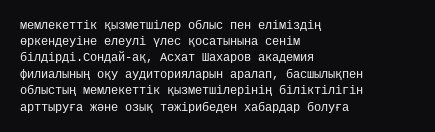мемлекеттік қызметшілер облыс пен еліміздің өркендеуіне елеулі үлес қосатынына сенім білдірді.Сондай-ақ, Асхат Шахаров академия филиалының оқу аудиторияларын аралап, басшылықпен облыстың мемлекеттік қызметшілерінің біліктілігін арттыруға және озық тәжірибеден хабардар болуға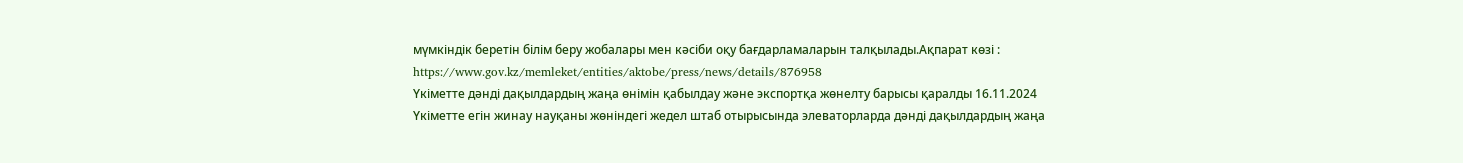мүмкіндік беретін білім беру жобалары мен кәсіби оқу бағдарламаларын талқылады.Ақпарат көзі : https://www.gov.kz/memleket/entities/aktobe/press/news/details/876958
Үкіметте дәнді дақылдардың жаңа өнімін қабылдау және экспортқа жөнелту барысы қаралды 16.11.2024
Үкіметте егін жинау науқаны жөніндегі жедел штаб отырысында элеваторларда дәнді дақылдардың жаңа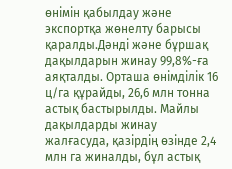өнімін қабылдау және экспортқа жөнелту барысы қаралды.Дәнді және бұршақ дақылдарын жинау 99,8%-ға аяқталды. Орташа өнімділік 16 ц/га құрайды, 26,6 млн тонна астық бастырылды. Майлы дақылдарды жинау жалғасуда, қазірдің өзінде 2,4 млн га жиналды, бұл астық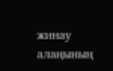жинау алаңының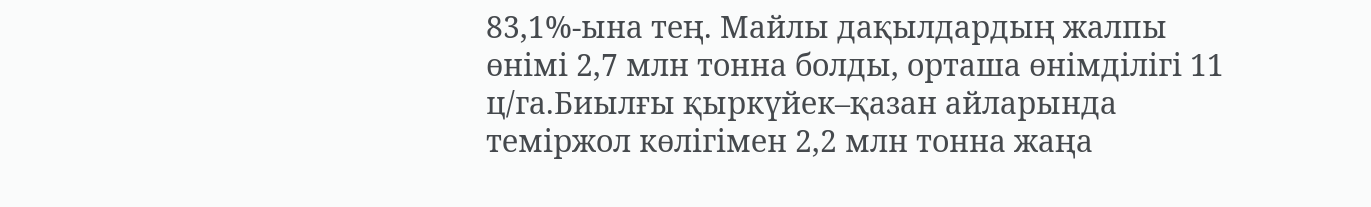83,1%-ына тең. Майлы дақылдардың жалпы өнімі 2,7 млн тонна болды, орташа өнімділігі 11 ц/га.Биылғы қыркүйек–қазан айларында теміржол көлігімен 2,2 млн тонна жаңа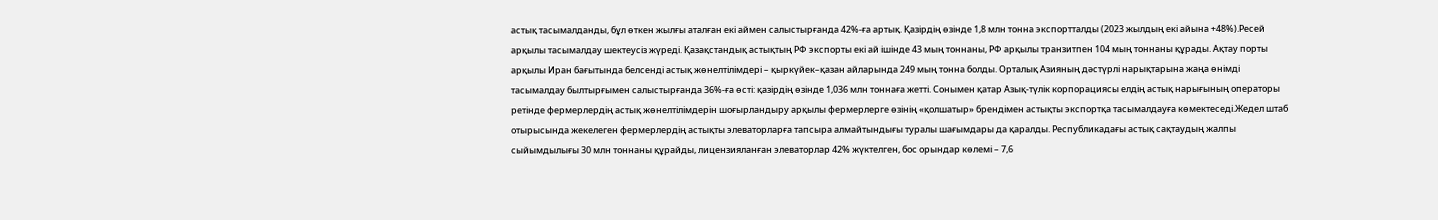астық тасымалданды, бұл өткен жылғы аталған екі аймен салыстырғанда 42%-ға артық. Қазірдің өзінде 1,8 млн тонна экспортталды (2023 жылдың екі айына +48%).Ресей арқылы тасымалдау шектеусіз жүреді. Қазақстандық астықтың РФ экспорты екі ай ішінде 43 мың тоннаны, РФ арқылы транзитпен 104 мың тоннаны құрады. Ақтау порты арқылы Иран бағытында белсенді астық жөнелтілімдері – қыркүйек–қазан айларында 249 мың тонна болды. Орталық Азияның дәстүрлі нарықтарына жаңа өнімді тасымалдау былтырғымен салыстырғанда 36%-ға өсті: қазірдің өзінде 1,036 млн тоннаға жетті. Сонымен қатар Азық-түлік корпорациясы елдің астық нарығының операторы ретінде фермерлердің астық жөнелтілімдерін шоғырландыру арқылы фермерлерге өзінің «қолшатыр» брендімен астықты экспортқа тасымалдауға көмектеседі.Жедел штаб отырысында жекелеген фермерлердің астықты элеваторларға тапсыра алмайтындығы туралы шағымдары да қаралды. Республикадағы астық сақтаудың жалпы сыйымдылығы 30 млн тоннаны құрайды, лицензияланған элеваторлар 42% жүктелген, бос орындар көлемі – 7,6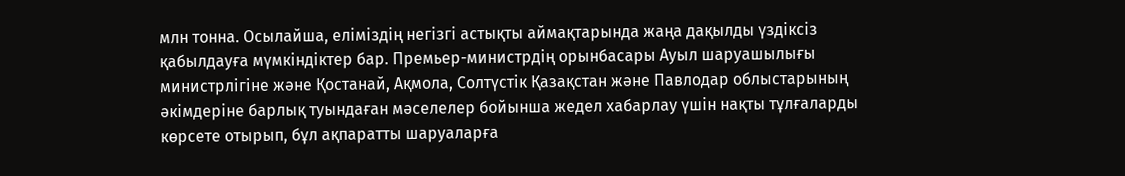млн тонна. Осылайша, еліміздің негізгі астықты аймақтарында жаңа дақылды үздіксіз қабылдауға мүмкіндіктер бар. Премьер-министрдің орынбасары Ауыл шаруашылығы министрлігіне және Қостанай, Ақмола, Солтүстік Қазақстан және Павлодар облыстарының әкімдеріне барлық туындаған мәселелер бойынша жедел хабарлау үшін нақты тұлғаларды көрсете отырып, бұл ақпаратты шаруаларға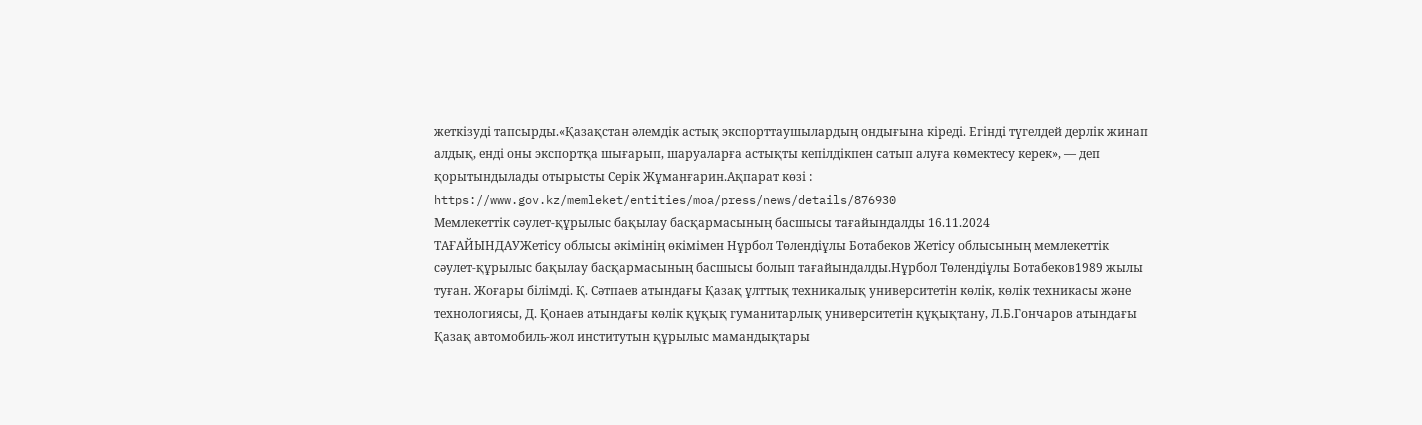жеткізуді тапсырды.«Қазақстан әлемдік астық экспорттаушылардың ондығына кіреді. Егінді түгелдей дерлік жинап алдық, енді оны экспортқа шығарып, шаруаларға астықты кепілдікпен сатып алуға көмектесу керек», — деп қорытындылады отырысты Серік Жұманғарин.Ақпарат көзі : https://www.gov.kz/memleket/entities/moa/press/news/details/876930
Мемлекеттік сәулет-құрылыс бақылау басқармасының басшысы тағайындалды 16.11.2024
ТАҒАЙЫНДАУЖетісу облысы әкімінің өкімімен Нұрбол Төлендіұлы Ботабеков Жетісу облысының мемлекеттік сәулет-құрылыс бақылау басқармасының басшысы болып тағайындалды.Нұрбол Төлендіұлы Ботабеков1989 жылы туған. Жоғары білімді. Қ. Сәтпаев атындағы Қазақ ұлттық техникалық университетін көлік, көлік техникасы және технологиясы, Д. Қонаев атындағы көлік құқық гуманитарлық университетін құқықтану, Л.Б.Гончаров атындағы Қазақ автомобиль-жол институтын құрылыс мамандықтары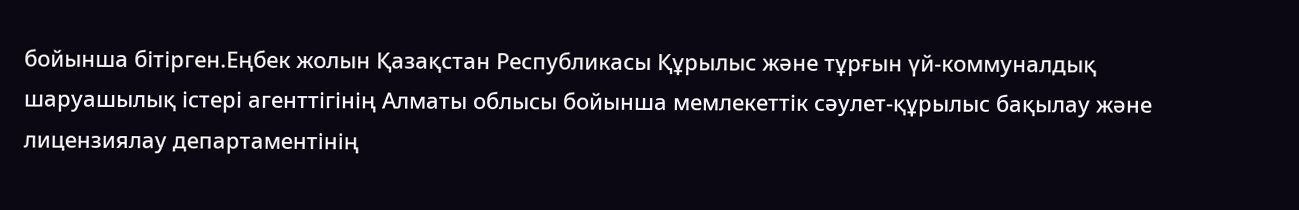бойынша бітірген.Еңбек жолын Қазақстан Республикасы Құрылыс және тұрғын үй-коммуналдық шаруашылық істері агенттігінің Алматы облысы бойынша мемлекеттік сәулет-құрылыс бақылау және лицензиялау департаментінің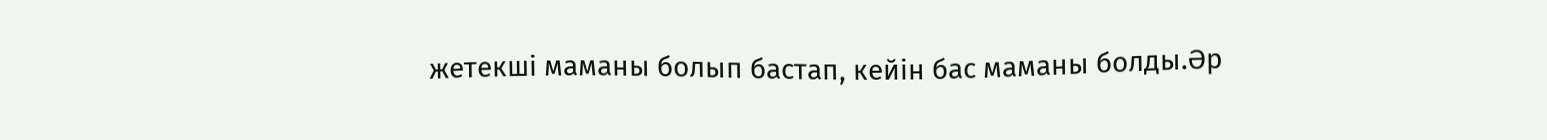жетекші маманы болып бастап, кейін бас маманы болды.Әр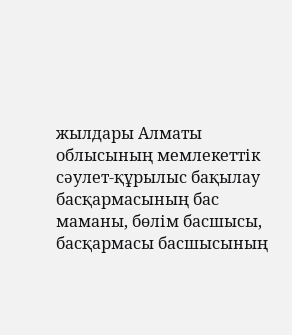жылдары Алматы облысының мемлекеттік сәулет-құрылыс бақылау басқармасының бас маманы, бөлім басшысы, басқармасы басшысының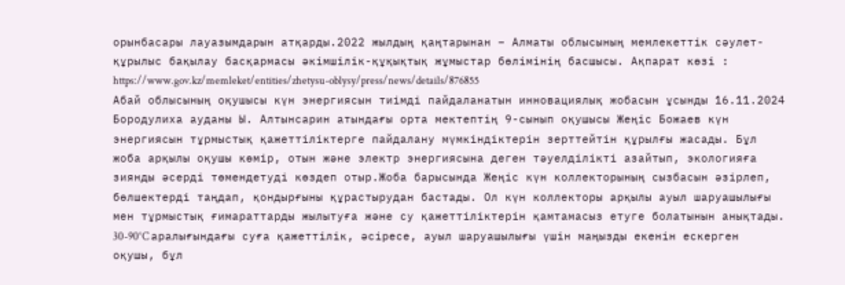орынбасары лауазымдарын атқарды.2022 жылдың қаңтарынан – Алматы облысының мемлекеттік сәулет-құрылыс бақылау басқармасы әкімшілік-құқықтық жұмыстар бөлімінің басшысы. Ақпарат көзі : https://www.gov.kz/memleket/entities/zhetysu-oblysy/press/news/details/876855
Абай облысының оқушысы күн энергиясын тиімді пайдаланатын инновациялық жобасын ұсынды 16.11.2024
Бородулиха ауданы Ы. Алтынсарин атындағы орта мектептің 9-сынып оқушысы Жеңіс Божаев күн энергиясын тұрмыстық қажеттіліктерге пайдалану мүмкіндіктерін зерттейтін құрылғы жасады. Бұл жоба арқылы оқушы көмір, отын және электр энергиясына деген тәуелділікті азайтып, экологияға зиянды әсерді төмендетуді көздеп отыр.Жоба барысында Жеңіс күн коллекторының сызбасын әзірлеп, бөлшектерді таңдап, қондырғыны құрастырудан бастады. Ол күн коллекторы арқылы ауыл шаруашылығы мен тұрмыстық ғимараттарды жылытуға және су қажеттіліктерін қамтамасыз етуге болатынын анықтады. 30-90°C аралығындағы суға қажеттілік, әсіресе, ауыл шаруашылығы үшін маңызды екенін ескерген оқушы, бұл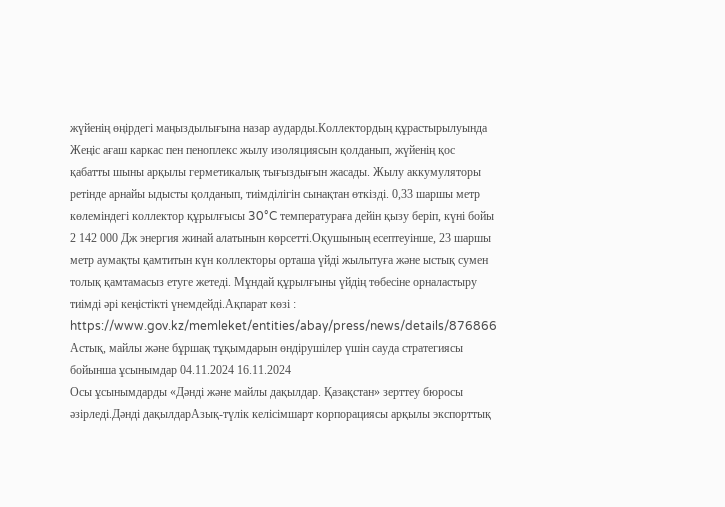жүйенің өңірдегі маңыздылығына назар аударды.Коллектордың құрастырылуында Жеңіс ағаш каркас пен пеноплекс жылу изоляциясын қолданып, жүйенің қос қабатты шыны арқылы герметикалық тығыздығын жасады. Жылу аккумуляторы ретінде арнайы ыдысты қолданып, тиімділігін сынақтан өткізді. 0,33 шаршы метр көлеміндегі коллектор құрылғысы 30°C температураға дейін қызу беріп, күні бойы 2 142 000 Дж энергия жинай алатынын көрсетті.Оқушының есептеуінше, 23 шаршы метр аумақты қамтитын күн коллекторы орташа үйді жылытуға және ыстық сумен толық қамтамасыз етуге жетеді. Мұндай құрылғыны үйдің төбесіне орналастыру тиімді әрі кеңістікті үнемдейді.Ақпарат көзі : https://www.gov.kz/memleket/entities/abay/press/news/details/876866
Астық, майлы және бұршақ тұқымдарын өндірушілер үшін сауда стратегиясы бойынша ұсынымдар 04.11.2024 16.11.2024
Осы ұсынымдарды «Дәнді және майлы дақылдар. Қазақстан» зерттеу бюросы әзірледі.Дәнді дақылдарАзық-түлік келісімшарт корпорациясы арқылы экспорттық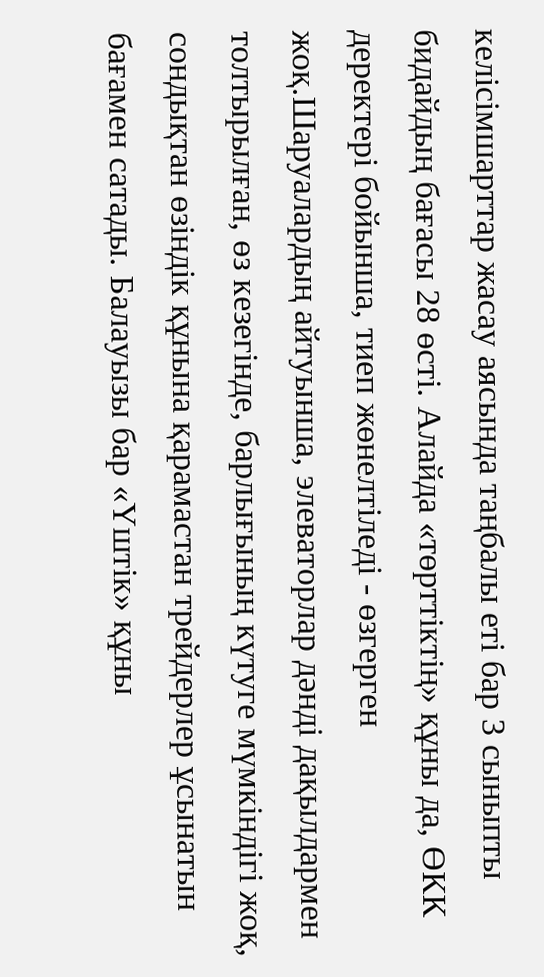келісімшарттар жасау аясында таңбалы еті бар 3 сыныпты бидайдың бағасы 28 өсті. Алайда «төрттіктің» құны да, ӨКК деректері бойынша, тиеп жөнелтіледі - өзгерген жоқ.Шаруалардың айтуынша, элеваторлар дәнді дақылдармен толтырылған, өз кезегінде, барлығының күтуге мүмкіндігі жоқ, сондықтан өзіндік құнына қарамастан трейдерлер ұсынатын бағамен сатады. Балауызы бар «Үштік» құны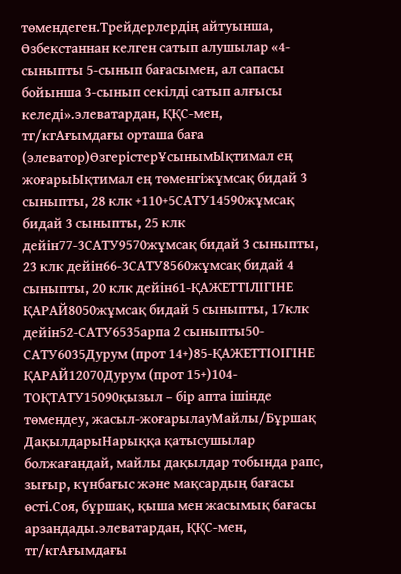төмендеген.Трейдерлердің айтуынша, Өзбекстаннан келген сатып алушылар «4-сыныпты 5-сынып бағасымен, ал сапасы бойынша 3-сынып секілді сатып алғысы келеді».элеватардан, ҚҚС-мен, тг/кгАғымдағы орташа баға (элеватор)ӨзгерістерҰсынымЫқтимал ең жоғарыЫқтимал ең төменгіжұмсақ бидай 3 сыныпты, 28 клк +110+5САТУ14590жұмсақ бидай 3 сыныпты, 25 клк дейін77-3САТУ9570жұмсақ бидай 3 сыныпты, 23 клк дейін66-3САТУ8560жұмсақ бидай 4 сыныпты, 20 клк дейін61-ҚАЖЕТТІЛІГІНЕ ҚАРАЙ8050жұмсақ бидай 5 сыныпты, 17клк дейін52-САТУ6535арпа 2 сыныпты50-САТУ6035Дурум (прот 14+)85-ҚАЖЕТТІОІГІНЕ ҚАРАЙ12070Дурум (прот 15+)104-ТОҚТАТУ15090қызыл – бір апта ішінде төмендеу, жасыл-жоғарылауМайлы/Бұршақ ДақылдарыНарыққа қатысушылар болжағандай, майлы дақылдар тобында рапс, зығыр, күнбағыс және мақсардың бағасы өсті.Соя, бұршақ, қыша мен жасымық бағасы арзандады.элеватардан, ҚҚС-мен, тг/кгАғымдағы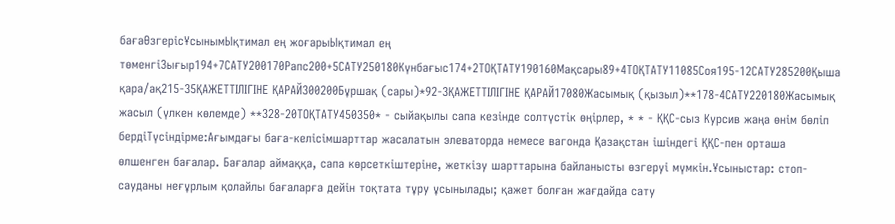бағаӨзгерісҰсынымЫқтимал ең жоғарыЫқтимал ең төменгіЗығыр194+7САТУ200170Рапс200+5САТУ250180Күнбағыс174+2ТОҚТАТУ190160Мақсары89+4ТОҚТАТУ11085Соя195-12САТУ285200Қыша қара/ақ215-35ҚАЖЕТТІЛІГІНЕ ҚАРАЙ300200Бұршақ (сары)*92-3ҚАЖЕТТІЛІГІНЕ ҚАРАЙ17080Жасымық (қызыл)**178-4САТУ220180Жасымық жасыл (үлкен көлемде) **328-20ТОҚТАТУ450350* - сыйақылы сапа кезінде солтүстік өңірлер, * * - ҚҚС-сыз Курсив жаңа өнім бөліп бердіТүсіндірме:Ағымдағы баға-келісімшарттар жасалатын элеваторда немесе вагонда Қазақстан ішіндегі ҚҚС-пен орташа өлшенген бағалар. Бағалар аймаққа, сапа көрсеткіштеріне, жеткізу шарттарына байланысты өзгеруі мүмкін.Ұсыныстар: стоп-сауданы неғұрлым қолайлы бағаларға дейін тоқтата тұру ұсынылады; қажет болған жағдайда сату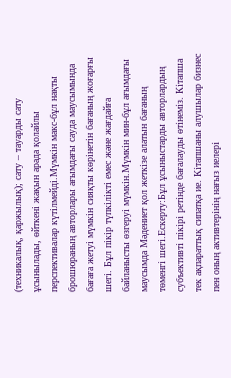(техникалық, қаржылық); сату – тауарды сату ұсынылады, өйткені жақын арада қолайлы перспективалар күтілмейді.Мүмкін макс-бұл нақты брошюраның авторлары ағымдағы сауда маусымында бағаға жетуі мүмкін сияқты көрінетін бағаның жоғарғы шегі. Бұл пікір түпкілікті емес және жағдайға байланысты өзгеруі мүмкін.Мүмкін мин-бұл ағымдағы маусымда Мәдениет қол жеткізе алатын бағаның төменгі шегі.Ескерту:Бұл ұсыныстарды авторлардың субъективті пікірі ретінде бағалауды өтінеміз. Кітапша тек ақпараттық сипатқа ие. Кітапшаны алушылар бизнес пен оның активтерінің нағыз иелері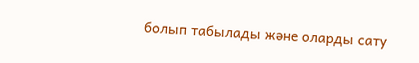болып табылады және оларды сату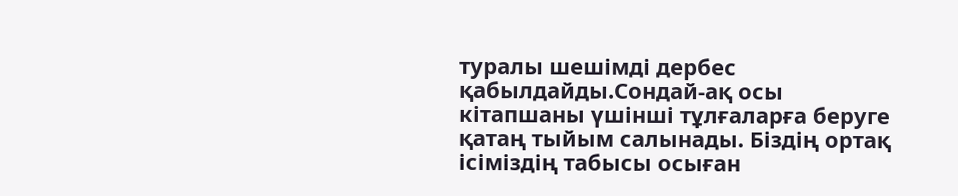туралы шешімді дербес қабылдайды.Сондай-ақ осы кітапшаны үшінші тұлғаларға беруге қатаң тыйым салынады. Біздің ортақ ісіміздің табысы осыған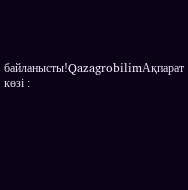байланысты!QazagrobilimАқпарат көзі :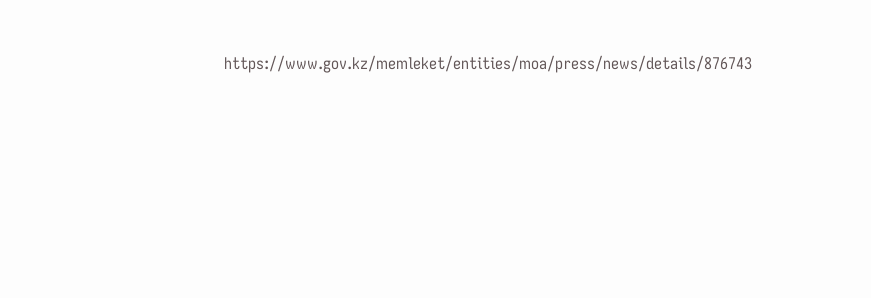https://www.gov.kz/memleket/entities/moa/press/news/details/876743